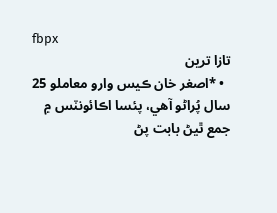fbpx
تازا ترين
  • *اصغر خان ڪيس وارو معاملو 25 سال پُراڻو آهي، پئسا اڪائونٽس ۾ جمع ٿيڻ بابت پڻ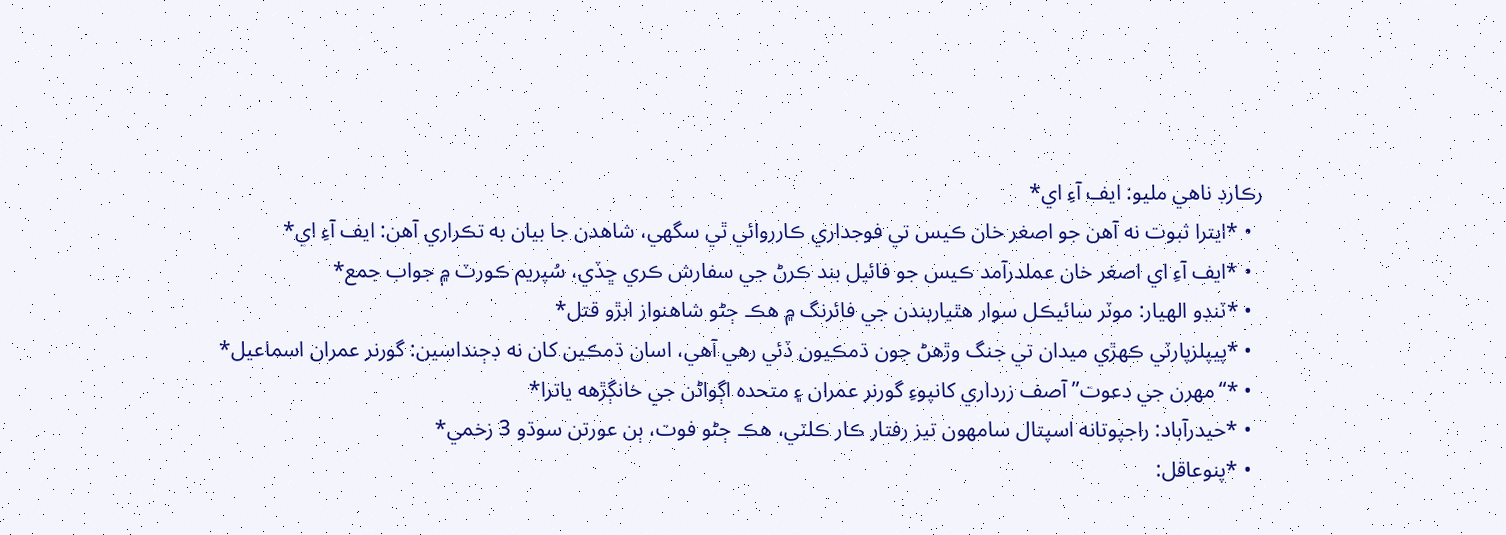رڪارڊ ناهي مليو: ايف آءِ اي*
  • *ايترا ثبوت نه آهن جو اصغر خان ڪيس تي فوجداري ڪارروائي ٿي سگهي، شاهدن جا بيان به تڪراري آهن: ايف آءِ اي*
  • *ايف آءِ اي اصغر خان عملدرآمد ڪيس جو فائيل بند ڪرڻ جي سفارش ڪري ڇڏي، سُپريم ڪورٽ ۾ جواب جمع*
  • *ٽنڊو الهيار: موٽر سائيڪل سوار هٿياربندن جي فائرنگ ۾ هڪ ڄڻو شاهنواز ابڙو قتل*
  • *پيپلزپارٽي ڪهڙي ميدان تي جنگ وڙهڻ جون ڌمڪيون ڏئي رهي آهي، اسان ڌمڪين کان نه ڊڄنداسين: گورنر عمران اسماعيل*
  • *“مهرن جي دعوت” آصف زرداري کانپوءِ گورنر عمران ۽ متحده اڳواڻن جي خانڳڙهه ياترا*
  • *حيدرآباد: راجپوتانه اسپتال سامهون تيز رفتار ڪار ڪلٽي، هڪ ڄڻو فوت، ٻن عورتن سوڌو 3 زخمي*
  • *پنوعاقل: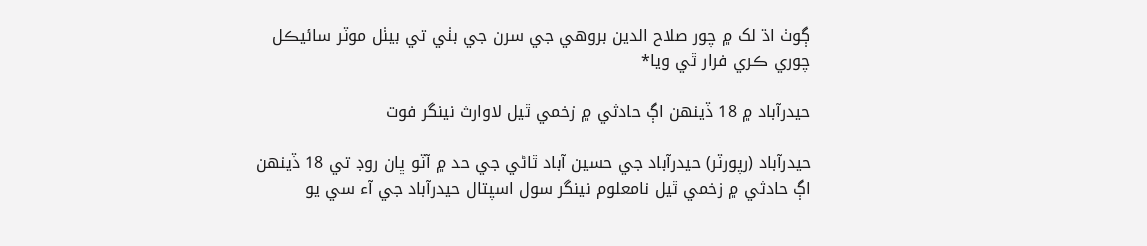ڳوٺ اڌ لک ۾ چور صلاح الدين بروھي جي سرن جي بٺي تي بيٺل موٽر سائيڪل چوري ڪري فرار ٿي ويا*

حيدرآباد ۾ 18 ڏينهن اڳ حادثي ۾ زخمي ٿيل لاوارث نينگر فوت

حيدرآباد (رپورٽر) حيدرآباد جي حسين آباد ٿاڻي جي حد ۾ آٽو ڀان روڊ تي 18 ڏينهن اڳ حادثي ۾ زخمي ٿيل نامعلوم نينگر سول اسپتال حيدرآباد جي آء سي يو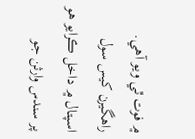۾ فوت ٿي ويو آھي. راهگيرن کيس سول اسپتال ۾ داخل ڪرايو هو پر سندس وارثن جو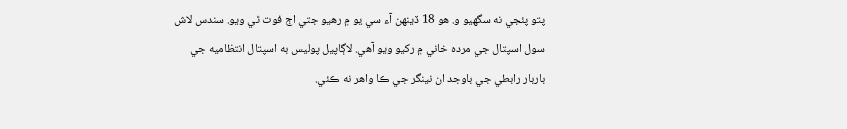پتو پئجي نه سگهيو و. هو 18 ڏينهن آء سي يو ۾ رهيو جتي اڄ فوت ٿي ويو. سندس لاش سول اسپتال جي مرده خاني ۾ رکيو ويو آھي. لاڳاپيل پوليس به اسپتال انتظاميه جي باربار رابطي جي باوجد ان نينگر جي ڪا واهر نه ڪئي.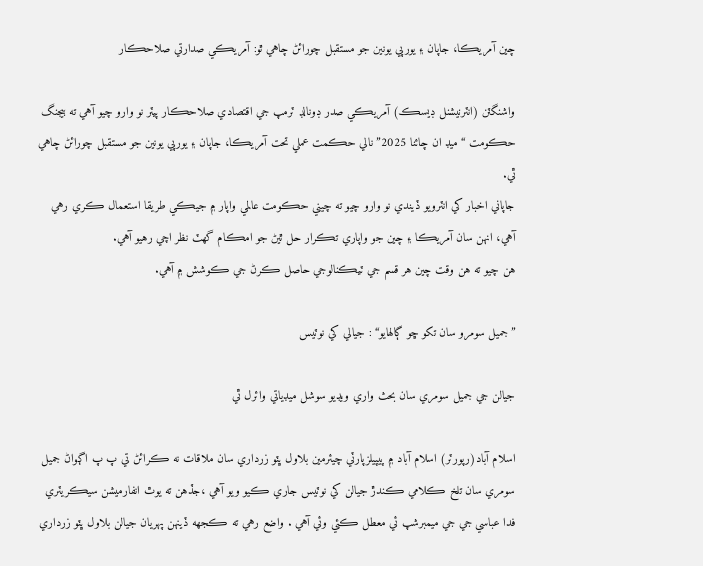چين آمريڪا، جاپان ۽ يورپي يونين جو مستقبل چورائڻ چاهي ٿو: آمريڪي صدارتي صلاحڪار

واشنگٽن (انٽرنيشنل ڊيسڪ) آمريڪي صدر ڊونالڊ ٽرمپ جي اقتصادي صلاحڪار پيٽر نو وارو چيو آهي ته بيجنگ حڪومت “ميڊ ان چائنا 2025” نالي حڪمت عملي تحت آمريڪا، جاپان ۽ يورپي يونين جو مستقبل چورائڻ چاهي ٿي.
جاپاني اخبار کي انٽرويو ڏيندي نو وارو چيو ته چيني حڪومت عالمي واپار ۾ جيڪي طريقا استعمال ڪري رهي آهي، انهن سان آمريڪا ۽ چين جو واپاري تڪرار حل ٿيڻ جو امڪام گهٽ نظر اچي رهيو آهي.
هن چيو ته هن وقت چين هر قسم جي ٽيڪنالوجي حاصل ڪرڻ جي ڪوشش ۾ آهي.

”جميل سومرو سان تکو ڇو ڳالهايو“ : جيالي کي نوٽيس

جيالن جي جميل سومري سان بحث واري ويڊيو سوشل ميڊياتي وائرل ٿي

اسلام آباد(رپورٽر) اسلام آباد ۾ پيپيلزپارٽي چيئرمين بلاول ڀٽو زرداري سان ملاقات نه ڪرائڻ تي پ پ اڳواڻ جميل سومري سان تلخ ڪلامي ڪندڙ جيالن کي نوٽيس جاري ڪيو ويو آهي ،جڏهن ته يوٿ انفارميشن سيڪريٽري فدا عباسي جي جي ميمبرشپ ئي معطل ڪئي وئي آهي . واضع رهي ته ڪجهه ڏينهن پهريان جيالن بلاول ڀٽو زرداري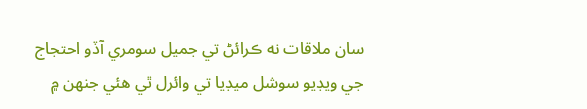سان ملاقات نه ڪرائڻ تي جميل سومري آڏو احتجاج جي ويڊيو سوشل ميڊيا تي وائرل ٿي هئي جنهن ۾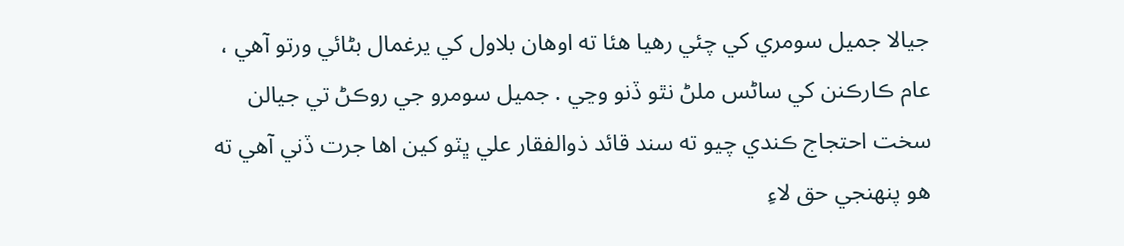جيالا جميل سومري کي چئي رهيا هئا ته اوهان بلاول کي يرغمال بڻائي ورتو آهي ، عام ڪارڪنن کي ساڻس ملڻ نٿو ڏنو وڃي . جميل سومرو جي روڪڻ تي جيالن سخت احتجاج ڪندي چيو ته سند قائد ذوالفقار علي ڀٽو کين اها جرت ڏني آهي ته هو پنهنجي حق لاءِ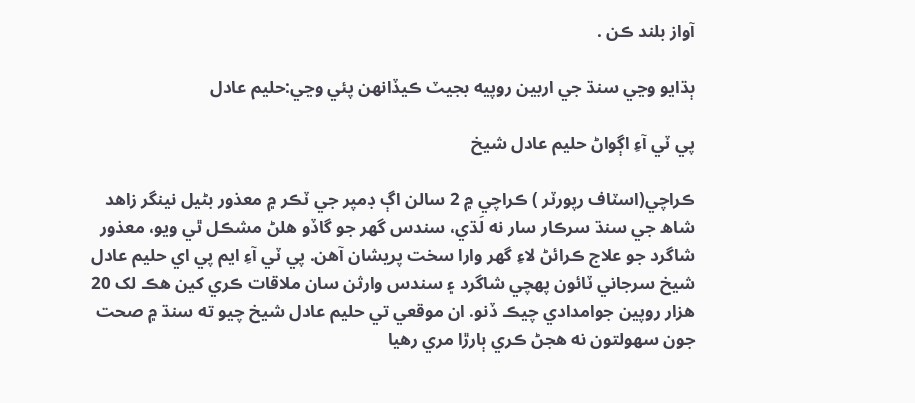آواز بلند ڪن .

ٻڌايو وڃي سنڌ جي اربين روپيه بجيٽ ڪيڏانهن پئي وڃي:حليم عادل

پي ٽي آءِ اڳواڻ حليم عادل شيخ

ڪراچي(اسٽاف رپورٽر ) ڪراچي ۾ 2 سالن اڳ ڊمپر جي ٽڪر ۾ معذور بڻيل نينگر زاهد شاھ جي سنڌ سرڪار سار نه لَڌي، سندس گھر جو گاڏو هلڻ مشڪل ٿي ويو، معذور شاگرد جو علاج ڪرائڻ لاءِ گھر وارا سخت پريشان آهن. پي ٽي آءِ ايم پي اي حليم عادل شيخ سرجاني ٽائون پهچي شاگرد ۽ سندس وارثن سان ملاقات ڪري کين هڪ لک 20 هزار روپين جوامدادي چيڪ ڏنو. ان موقعي تي حليم عادل شيخ چيو ته سنڌ ۾ صحت جون سهولتون نه هجڻ ڪري ٻارڙا مري رهيا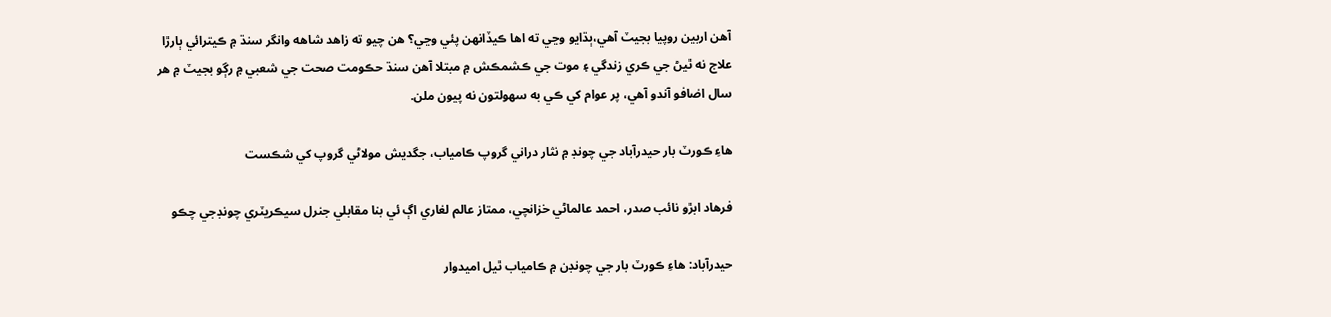آهن اربين روپيا بجيٽ آهي،ٻڌايو وڃي ته اها ڪيڏانهن پئي وڃي؟ هن چيو ته زاهد شاهه وانگر سنڌ ۾ ڪيترائي ٻارڙا علاج نه ٿيڻ جي ڪري زندگي ۽ موت جي ڪشمڪش ۾ مبتلا آهن سنڌ حڪومت صحت جي شعبي ۾ رڳو بجيٽ ۾ هر سال اضافو آندو آهي، پر عوام کي ڪي به سهولتون نه پيون ملن.

هاءِ ڪورٽ بار حيدرآباد جي چونڊ ۾ نثار دراني گروپ ڪامياب، جگديش مولاڻي گروپ کي شڪست

فرهاد ابڙو نائب صدر، احمد عالماڻي خزانچي، ممتاز عالم لغاري اڳ ئي بنا مقابلي جنرل سيڪريٽري چونڊجي چڪو

حيدرآباد: هاءِ ڪورٽ بار جي چونڊن ۾ ڪامياب ٿيل اميدوار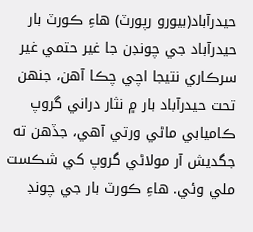حيدرآباد(بيورو رپورٽ) هاءِ ڪورٽ بار حيدرآباد جي چونڊن جا غير حتمي غير سرڪاري نتيجا اچي چڪا آهن، جنهن تحت حيدرآباد بار ۾ نثار دراني گروپ ڪاميابي ماڻي ورتي آهي، جڏهن ته جگديش آر مولاڻي گروپ کي شڪست ملي وئي. هاءِ ڪورٽ بار جي چونڊ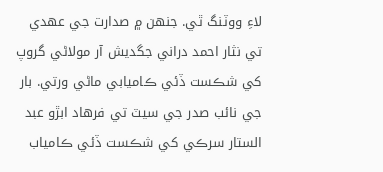لاءِ ووٽنگ ٿي. جنهن ۾ صدارت جي عهدي تي نثار احمد دراني جگديش آر مولاڻي گروپ کي شڪست ڏئي ڪاميابي ماڻي ورتي. بار جي نائب صدر جي سيٽ تي فرهاد ابڙو عبد الستار سرڪي کي شڪست ڏئي ڪامياب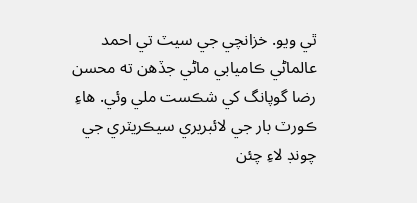ٿي ويو. خزانچي جي سيٽ تي احمد عالماڻي ڪاميابي ماڻي جڏهن ته محسن رضا گوپانگ کي شڪست ملي وئي. هاءِ ڪورٽ بار جي لائبريري سيڪريٽري جي چونڊ لاءِ چئن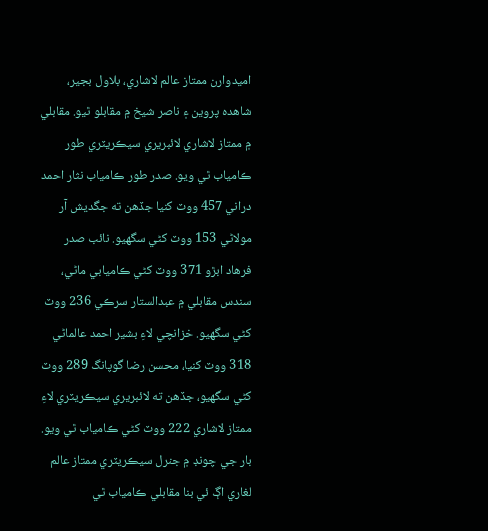اميدوارن ممتاز عالم لاشاري، بلاول بجير، شاهده پروين ۽ ناصر شيخ ۾ مقابلو ٿيو. مقابلي ۾ ممتاز لاشاري لائبريري سيڪريٽري طور ڪامياب ٿي ويو. صدر طور ڪامياب نثار احمد دراني 457 ووٽ کنيا جڏهن ته جگديش آر مولاڻي 153 ووٽ کڻي سگھيو. نائب صدر فرهاد ابڙو 371 ووٽ کڻي ڪاميابي ماڻي، سندس مقابلي ۾ عبدالستار سرڪي 236 ووٽ کڻي سگھيو. خزانچي لاءِ بشير احمد عالماڻي 318 ووٽ کنيا، محسن رضا گوپانگ 289 ووٽ کڻي سگھيو، جڏهن ته لائبريري سيڪريٽري لاءِ ممتاز لاشاري 222 ووٽ کڻي ڪامياب ٿي ويو. بار جي چونڊ ۾ جنرل سيڪريٽري ممتاز عالم لغاري اڳ ئي بنا مقابلي ڪامياب ٿي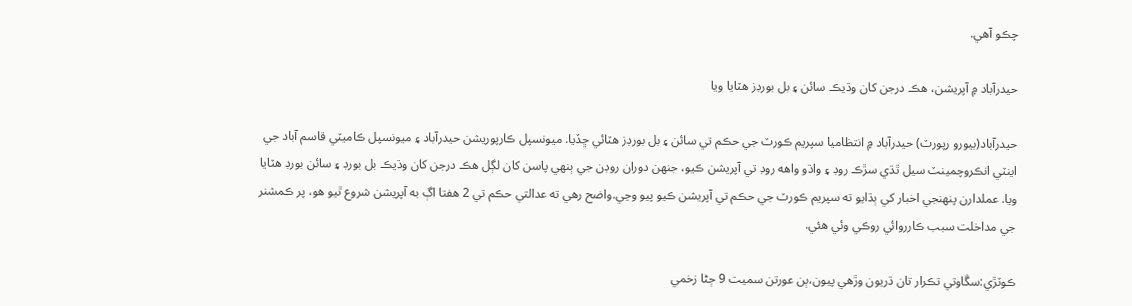چڪو آهي.

حيدرآباد ۾ آپريشن، هڪ درجن کان وڌيڪ سائن ۽ بل بورڊز هٽايا ويا

حيدرآباد(بيورو رپورٽ) حيدرآباد ۾ انتظاميا سپريم ڪورٽ جي حڪم تي سائن ۽ بل بورڊز هٽائي ڇڏيا. ميونسپل ڪارپوريشن حيدرآباد ۽ ميونسپل ڪاميٽي قاسم آباد جي اينٽي انڪروچمينٽ سيل ٿڌي سڙڪ روڊ ۽ واڌو واهه روڊ تي آپريشن ڪيو، جنهن دوران روڊن جي ٻنهي پاسن کان لڳل هڪ درجن کان وڌيڪ بل بورڊ ۽ سائن بورڊ هٽايا ويا. عملدارن پنهنجي اخبار کي ٻڌايو ته سپريم ڪورٽ جي حڪم تي آپريشن ڪيو پيو وڃي.واضح رهي ته عدالتي حڪم تي 2 هفتا اڳ به آپريشن شروع ٿيو هو، پر ڪمشنر جي مداخلت سبب ڪارروائي روڪي وئي هئي.

ڪوٽڙي:سڱاوتي تڪرار تان ڌريون وڙهي پيون،ٻن عورتن سميت 9 ڄڻا زخمي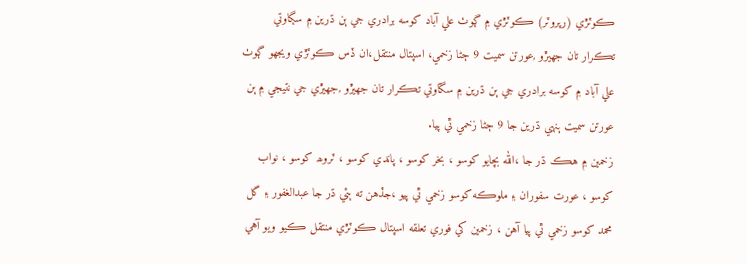ڪوٽڙي (رپروٽر) ڪوٽڙي ۾ ڳوٺ علي آباد کوسه برادري جي ٻن ڌرين ۾ سڳاوتي تڪرار تان جهيڙو ,عورتن سميت 9 ڄڻا زخمي، اسپتال منتقل،ان ڏس ڪوٽڙي ويجهو ڳوٺ علي آباد ۾ کوسه برادري جي ٻن ڌرين ۾ سڱاوتي تڪرار تان جهيڙو ,جهيڙي جي نتيجي ۾ ٻن عورتن سميت ٻنهي ڌرين جا 9 ڄڻا زخمي ٿي پيا.
زخمين ۾ هڪ ڌر جا ،الله بچايو کوسو ، بخر کوسو ، پاندي کوسو ، ٽروھ کوسو ، نواب کوسو ، عورت سفوران ۽ ملوڪه کوسو زخمي ٿي پيو ،جڏهن ته ٻئي ڌر جا عبدالغفور ۽ گل محمد کوسو زخمي ٿي پيا آهن ، زخمين کي فوري تعلقه اسپتال ڪوٽڙي منتقل ڪيو ويو آهي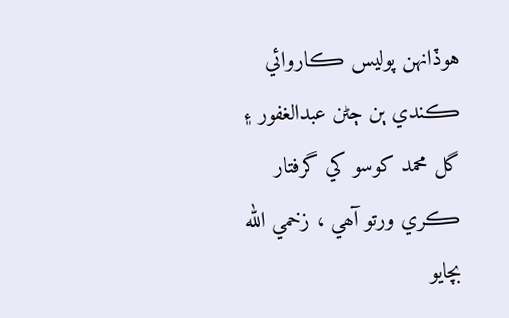هوڏانهن پوليس ڪاروائي ڪندي ٻن ڄڻن عبدالغفور ۽ گل محمد کوسو کي گرفتار ڪري ورتو آھي ، زخمي الله بچايو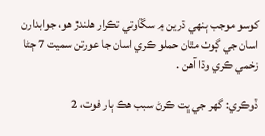کوسو موجب ٻنهي ڌرين ۾ سڱاوتي تڪرار هلندڙ هو، جوابدارن اسان جي ڳوٺ مٿان حملو ڪري اسان جا عورتن سميت 7 ڄڻا زخمي ڪري وڌا آهن .

ڏوڪري: گهر جي ڀت ڪرڻ سبب ھڪ ٻار فوت، 2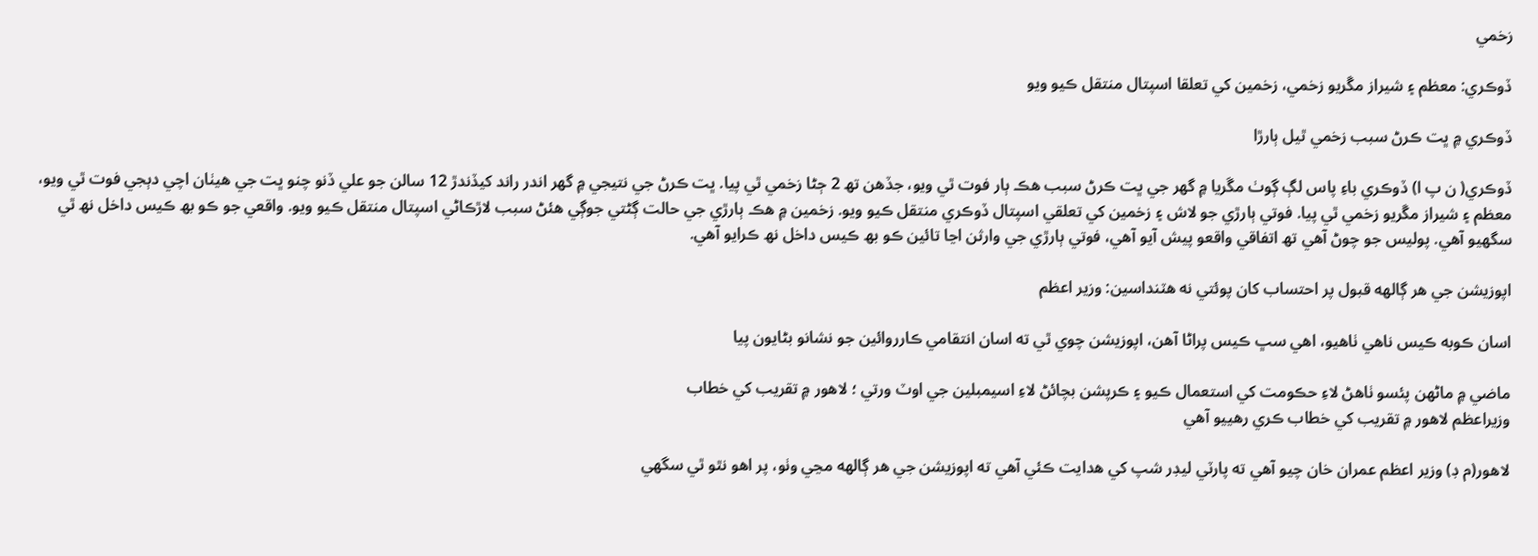زخمي

ڏوڪري: معظم ۽ شيراز مڱريو زخمي، زخمين کي تعلقا اسپتال منتقل ڪيو ويو

ڏوڪري ۾ ڀت ڪرڻ سبب زخمي ٿيل ٻارڙا

ڏوڪري( ن پ ا) ڏوڪري باءِ پاس لڳ ڳوٺ مڱريا ۾ گهر جي ڀت ڪرڻ سبب ھڪ ٻار فوت ٿي ويو، جڏھن تھ 2 ڄڻا زخمي ٿي پيا. ڀت ڪرڻ جي نتيجي ۾ گھر اندر راند کيڏندڙ 12 سالن جو علي ڏنو چنو ڀت جي ھيٺان اچي دٻجي فوت ٿي ويو، معظم ۽ شيراز مڱريو زخمي ٿي پيا. فوتي ٻارڙي جو لاش ۽ زخمين کي تعلقي اسپتال ڏوڪري منتقل ڪيو ويو. زخمين ۾ ھڪ ٻارڙي جي حالت ڳڻتي جوڳي ھئڻ سبب لاڙڪاڻي اسپتال منتقل ڪيو ويو. واقعي جو ڪو بھ ڪيس داخل نھ ٿي سگھيو آھي. پوليس جو چوڻ آھي تھ اتفاقي واقعو پيش آيو آھي، فوتي ٻارڙي جي وارثن اڃا تائين ڪو بھ ڪيس داخل نھ ڪرايو آھي.

اپوزيشن جي هر ڳالهه قبول پر احتساب کان پوئتي نه هٽنداسين: وزير اعظم

اسان ڪوبه ڪيس ناهي ٺاهيو، اهي سڀ ڪيس پراڻا آهن، اپوزيشن چوي ٿي ته اسان انتقامي ڪارروائين جو نشانو بڻايون پيا

ماضي ۾ ماڻهن پئسو ٺاهڻ لاءِ حڪومت کي استعمال ڪيو ۽ ڪرپشن بچائڻ لاءِ اسيمبلين جي اوٽ ورتي ؛ لاهور ۾ تقريب کي خطاب
وزيراعظم لاهور ۾ تقريب کي خطاب ڪري رهييو آهي

لاهور(م ڊ) وزير اعظم عمران خان چيو آهي ته پارٽي ليڊر شپ کي هدايت ڪئي آهي ته اپوزيشن جي هر ڳالهه مڃي وٺو، پر اهو نٿو ٿي سگهي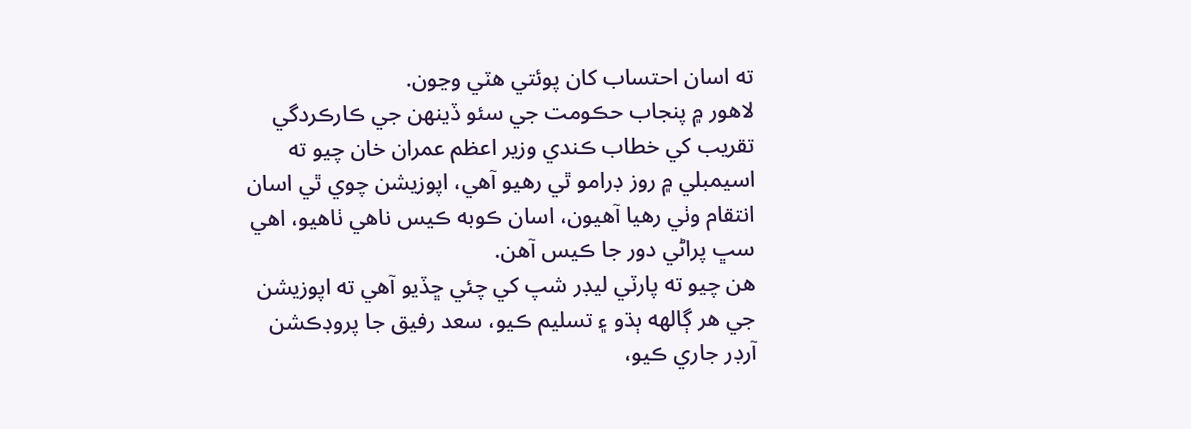ته اسان احتساب کان پوئتي هٽي وڃون.
لاهور ۾ پنجاب حڪومت جي سئو ڏينهن جي ڪارڪردگي تقريب کي خطاب ڪندي وزير اعظم عمران خان چيو ته اسيمبلي ۾ روز ڊرامو ٿي رهيو آهي، اپوزيشن چوي ٿي اسان انتقام وٺي رهيا آهيون، اسان ڪوبه ڪيس ناهي ٺاهيو، اهي سڀ پراڻي دور جا ڪيس آهن.
هن چيو ته پارٽي ليڊر شپ کي چئي ڇڏيو آهي ته اپوزيشن جي هر ڳالهه ٻڌو ۽ تسليم ڪيو، سعد رفيق جا پروڊڪشن آرڊر جاري ڪيو،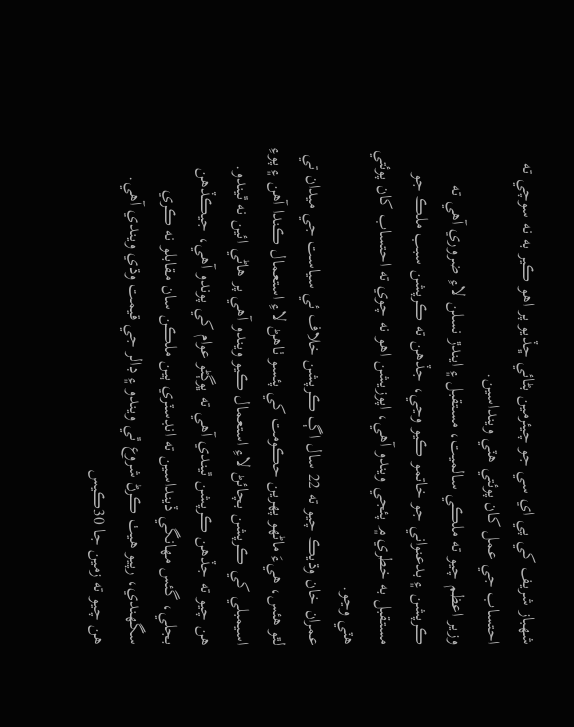شهباز شريف کي پي اي سي جو چيئرمين بڻائي ڇڏيو پر اهو ڪير به نه سوچي ته احتساب جي عمل کان پوئتي هٽي وينداسين.
وزير اعظم چيو ته ملڪي سالميت، مستقبل ۽ ايندڙ نسلن لاءِ ضروري آهي ته ڪرپشن ۽ بدعنواني جو خاتمو ڪيو وڃي، جڏهن ته ڪرپشن سبب ملڪ جو مستقبل به خطري ۾ پئجي ويندو آهي، اپوزيشن اهو نه چوي ته احتساب کان پوئتي هٽي وڃو.
عمران خان وڌيڪ چيو ته 22 سال اڳ ڪرپشن خلاف ئي سياست جي ميدان تي لٿو هئس، هيءَ ماڻهو پهرين حڪومت کي پئسو ٺاهڻ لاءِ استعمال ڪندا آهن ۽ پوءِ اسيمبلي کي ڪرپشن بچائڻ لاءِ استعمال ڪيو ويندو آهي پر هاڻي ائين نه ٿيندو.
هن چيو ته جڏهن ڪرپشن ٿيندي آهي ته ڀوڳڻو عوام کي پوندو آهي، جيڪڏهن بجلي، گئس مهانگي ڏينداسين ته انڊسٽري ٻين ملڪن سان مقابلو نه ڪري سگهندي، رپيو هيٺ ڪرڻ شروع ٿي ويندو ۽ ڊالر جي قيمت وڌي ويندي آهي.
هن چيو ته زمين جا 30ڪيس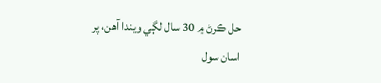حل ڪرڻ ۾ 30 سال لڳي ويندا آهن، پر اسان سول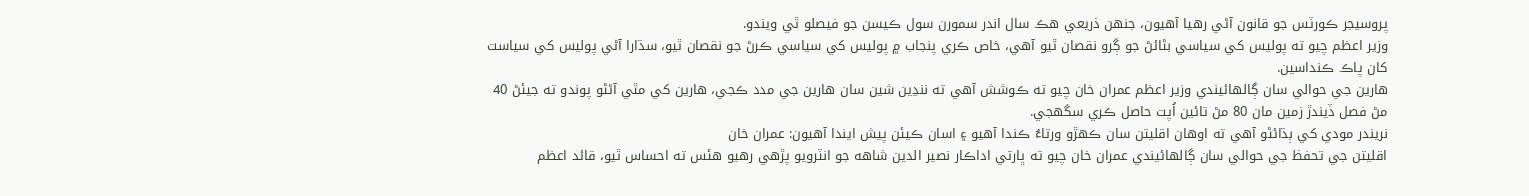پروسيجر ڪورٽس جو قانون آڻي رهيا آهيون، جنهن ذريعي هڪ سال اندر سمورن سول ڪيسن جو فيصلو ٿي ويندو.
وزير اعظم چيو ته پوليس کي سياسي بڻائڻ جو ڳرو نقصان ٿيو آهي، خاص ڪري پنجاب ۾ پوليس کي سياسي ڪرڻ جو نقصان ٿيو، سڌارا آڻي پوليس کي سياست کان پاڪ ڪنداسين.
هارين جي حوالي سان ڳالهائيندي وزير اعظم عمران خان چيو ته ڪوشش آهي ته ننڍين شين سان هارين جي مدد ڪجي، هارين کي مٿي آڻڻو پوندو ته جيئڻ 40 مڻ فصل ڏيندڙ زمين مان 80 مڻ تائين اُپت حاصل ڪري سگهجي.
نريندر مودي کي ٻڌائڻو آهي ته اوهان اقليتن سان ڪهڙو ورتاءُ ڪندا آهيو ۽ اسان ڪيئن پيش ايندا آهيون: عمران خان
اقليتن جي تحفظ جي حوالي سان ڳالهائيندي عمران خان چيو ته ڀارتي اداڪار نصير الدين شاهه جو انٽرويو پڙهي رهيو هئس ته احساس ٿيو، قائد اعظم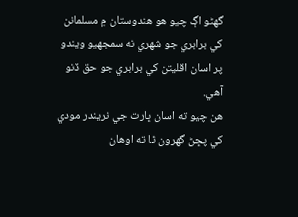گهڻو اڳ چيو هو هندوستان ۾ مسلمانن کي برابري جو شهري نه سمجهيو ويندو پر اسان اقليتن کي برابري جو حق ڏنو آهي.
هن چيو ته اسان ڀارت جي نريندر مودي کي پڇڻ گهرون ٿا ته اوهان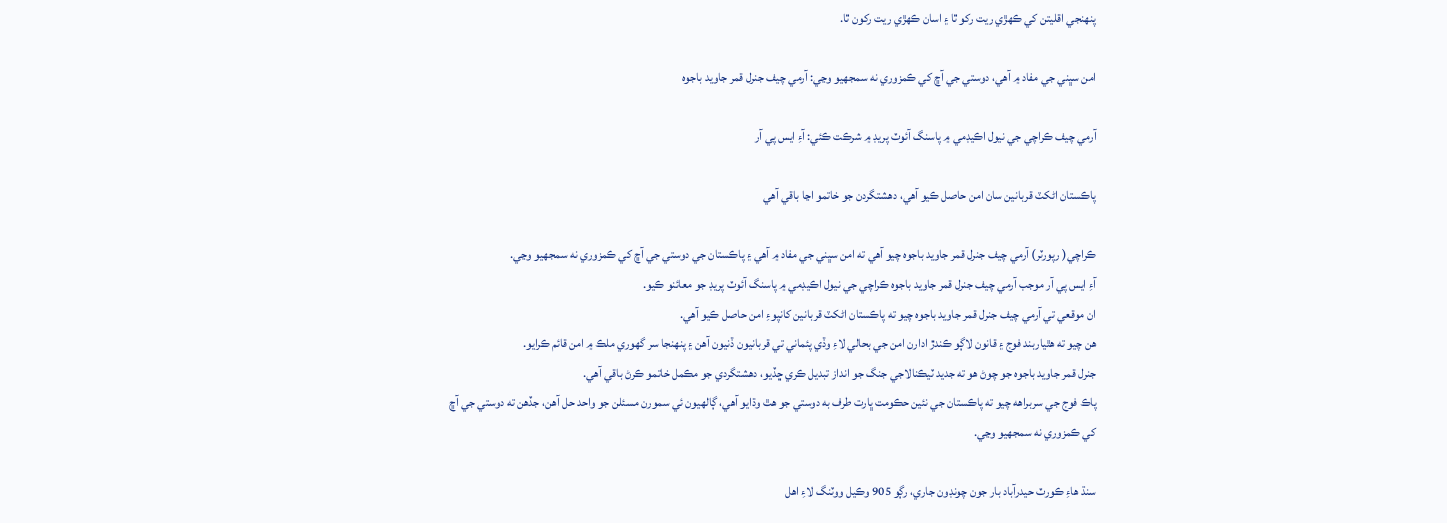پنهنجي اقليتن کي ڪهڙي ريت رکو ٿا ۽ اسان ڪهڙي ريت رکون ٿا.

امن سڀني جي مفاد ۾ آهي، دوستي جي آڇ کي ڪمزوري نه سمجهيو وڃي: آرمي چيف جنرل قمر جاويد باجوه

آرمي چيف ڪراچي جي نيول اڪيڊمي ۾ پاسنگ آئوٽ پريڊ ۾ شرڪت ڪئي: آءِ ايس پي آر

پاڪستان اڻکٽ قربانين سان امن حاصل ڪيو آهي، دهشتگردن جو خاتمو اڃا باقي آهي

ڪراچي( رپورٽر) آرمي چيف جنرل قمر جاويد باجوه چيو آهي ته امن سڀني جي مفاد ۾ آهي ۽ پاڪستان جي دوستي جي آڇ کي ڪمزوري نه سمجهيو وڃي.
آءِ ايس پي آر موجب آرمي چيف جنرل قمر جاويد باجوه ڪراچي جي نيول اڪيڊمي ۾ پاسنگ آئوٽ پريڊ جو معائنو ڪيو.
ان موقعي تي آرمي چيف جنرل قمر جاويد باجوه چيو ته پاڪستان اڻکٽ قربانين کانپوءِ امن حاصل ڪيو آهي.
هن چيو ته هٿياربند فوج ۽ قانون لاڳو ڪندڙ ادارن امن جي بحالي لاءِ وڏي پئماني تي قربانيون ڏنيون آهن ۽ پنهنجا سر گهوري ملڪ ۾ امن قائم ڪرايو.
جنرل قمر جاويد باجوه جو چوڻ هو ته جديد ٽيڪنالاجي جنگ جو انداز تبديل ڪري ڇڏيو، دهشتگردي جو مڪمل خاتمو ڪرڻ باقي آهي.
پاڪ فوج جي سربراهه چيو ته پاڪستان جي نئين حڪومت ڀارت طرف به دوستي جو هٿ وڌايو آهي، ڳالهيون ئي سمورن مسئلن جو واحد حل آهن، جڏهن ته دوستي جي آڇ کي ڪمزوري نه سمجهيو وڃي.

سنڌ هاءِ ڪورٽ حيدرآباد بار جون چونڊون جاري، رڳو 905 وڪيل ووٽنگ لاءِ اهل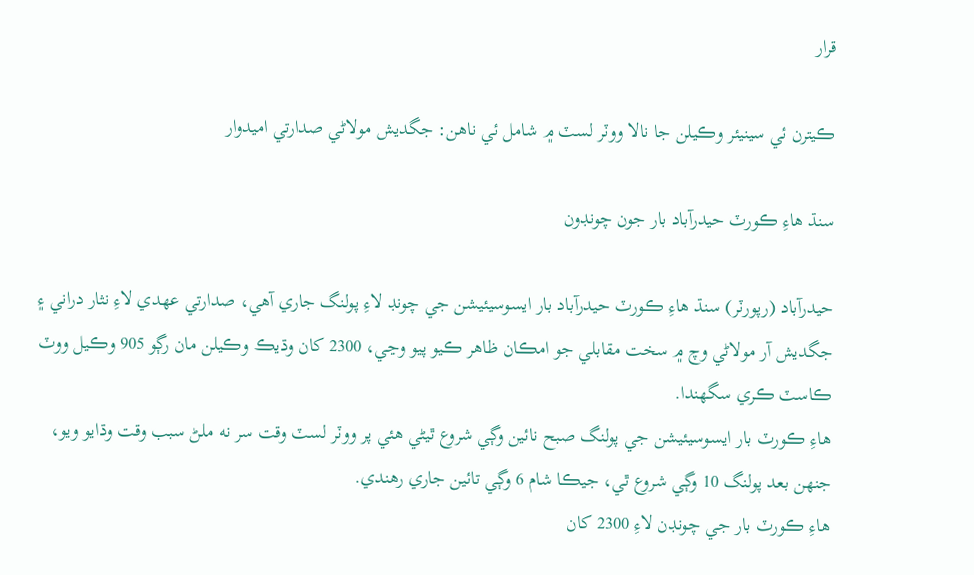قرار

ڪيترن ئي سينيئر وڪيلن جا نالا ووٽر لسٽ ۾ شامل ئي ناهن: جگديش مولاڻي صدارتي اميدوار

سنڌ هاءِ ڪورٽ حيدرآباد بار جون چونڊون

حيدرآباد (رپورٽر) سنڌ هاءِ ڪورٽ حيدرآباد بار ايسوسيئيشن جي چونڊ لاءِ پولنگ جاري آهي، صدارتي عهدي لاءِ نثار دراني ۽ جگديش آر مولاڻي وچ ۾ سخت مقابلي جو امڪان ظاهر ڪيو پيو وڃي، 2300 کان وڌيڪ وڪيلن مان رڳو 905 وڪيل ووٽ ڪاسٽ ڪري سگهندا.
هاءِ ڪورٽ بار ايسوسيئيشن جي پولنگ صبح نائين وڳي شروع ٿيڻي هئي پر ووٽر لسٽ وقت سر نه ملڻ سبب وقت وڌايو ويو، جنهن بعد پولنگ 10 وڳي شروع ٿي، جيڪا شام 6 وڳي تائين جاري رهندي.
هاءِ ڪورٽ بار جي چونڊن لاءِ 2300 کان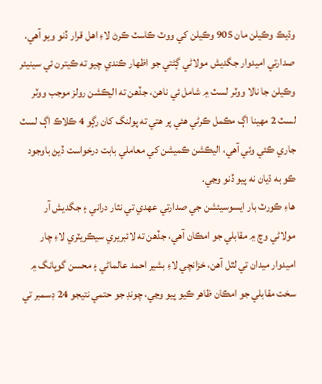وڌيڪ وڪيلن مان 905 وڪيلن کي ووٽ ڪاسٽ ڪرڻ لاءِ اهل قرار ڏنو ويو آهي.
صدارتي اميدوار جگديش مولاڻي ڳڻتي جو اظهار ڪندي چيو ته ڪيترن ئي سينيئر وڪيلن جا نالا ووٽر لسٽ ۾ شامل ئي ناهن، جڏهن ته اليڪشن رولز موجب ووٽر لسٽ 2 مهينا اڳ مڪمل ڪرڻي هئي پر هتي ته پولنگ کان رڳو 4 ڪلاڪ اڳ لسٽ جاري ڪئي وئي آهي، اليڪشن ڪميشن کي معاملي بابت درخواست ڏيڻ باوجود ڪو به ڌيان نه پيو ڏنو وڃي.
هاءِ ڪورٽ بار ايسوسيئشن جي صدارتي عهدي تي نثار دراني ۽ جگديش آر مولاڻي وچ ۾ مقابلي جو امڪان آهي، جڏهن ته لائبريري سيڪريٽري لاءِ چار اميدوار ميدان تي لٿل آهن، خزانچي لاءِ بشير احمد عالماڻي ۽ محسن گوپانگ ۾ سخت مقابلي جو امڪان ظاهر ڪيو پيو وڃي، چونڊ جو حتمي نتيجو 24 ڊسمبر تي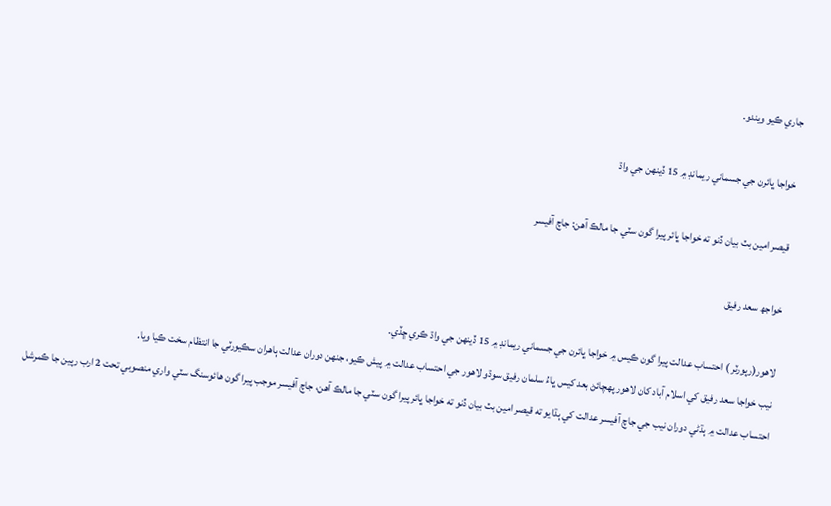جاري ڪيو ويندو.

خواجا ڀائرن جي جسماني ريمانڊ ۾ 15 ڏينهن جي واڌ

قيصر امين بٽ بيان ڏنو ته خواجا ڀائر پيرا گون سٽي جا مالڪ آهن: جاچ آفيسر

خواجھ سعد رفيق

لاهور(رپورٽر ) احتساب عدالت پيرا گون ڪيس ۾ خواجا ڀائرن جي جسماني ريمانڊ ۾ 15 ڏينهن جي واڌ ڪري ڇڏي.
نيب خواجا سعد رفيق کي اسلام آباد کان لاهور پهچائڻ بعد کيس ڀاءُ سلمان رفيق سوڌو لاهور جي احتساب عدالت ۾ پيش ڪيو، جنهن دوران عدالت ٻاهران سڪيورٽي جا انتظام سخت ڪيا ويا.
احتساب عدالت ۾ ٻڌڻي دوران نيب جي جاچ آفيسر عدالت کي ٻڌايو ته قيصر امين بٽ بيان ڏنو ته خواجا ڀائر پيرا گون سٽي جا مالڪ آهن، جاچ آفيسر موجب پيرا گون هائوسنگ سٽي واري منصوبي تحت 2 ارب رپين جا ڪمرشل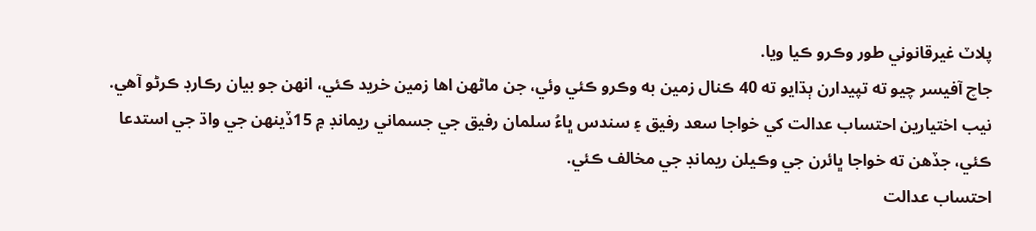پلاٽ غيرقانوني طور وڪرو ڪيا ويا.
جاچ آفيسر چيو ته تپيدارن ٻڌايو ته 40 ڪنال زمين به وڪرو ڪئي وئي، جن ماڻهن اها زمين خريد ڪئي، انهن جو بيان رڪارڊ ڪرڻو آهي.
نيب اختيارين احتساب عدالت کي خواجا سعد رفيق ۽ سندس ڀاءُ سلمان رفيق جي جسماني ريمانڊ ۾ 15ڏينهن جي واڌ جي استدعا ڪئي، جڏهن ته خواجا ڀائرن جي وڪيلن ريمانڊ جي مخالف ڪئي.
احتساب عدالت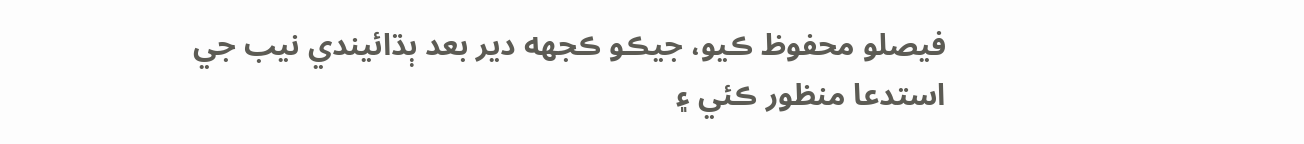فيصلو محفوظ ڪيو، جيڪو ڪجهه دير بعد ٻڌائيندي نيب جي استدعا منظور ڪئي ۽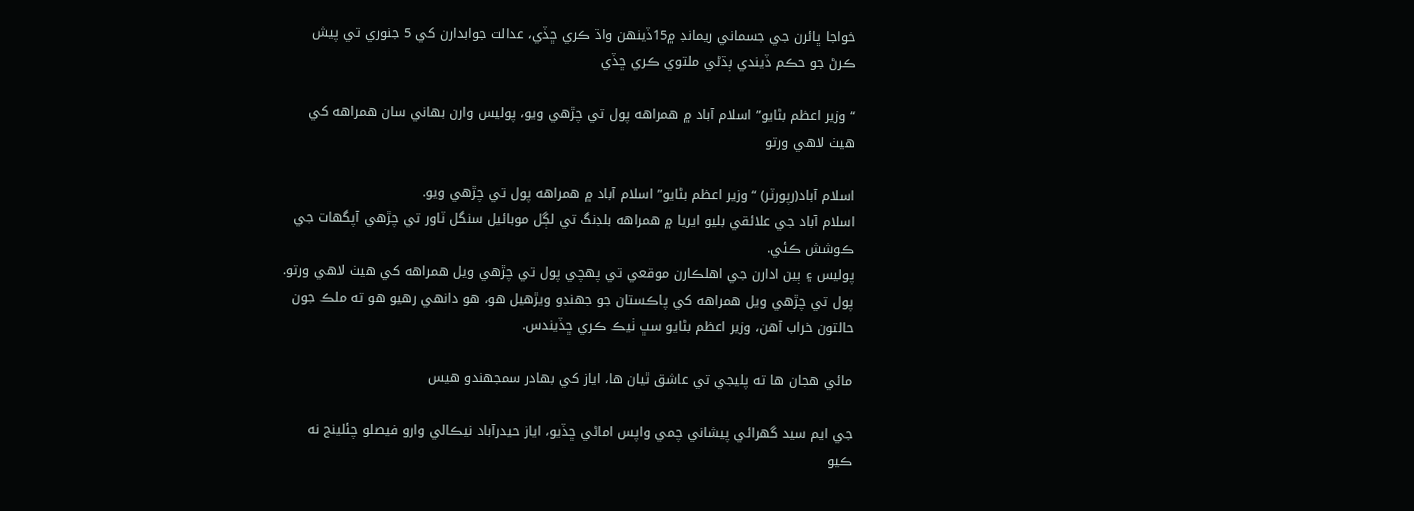خواجا ڀائرن جي جسماني ريمانڊ ۾15ڏينهن واڌ ڪري ڇڏي، عدالت جوابدارن کي 5 جنوري تي پيش ڪرڻ جو حڪم ڏيندي ٻڌڻي ملتوي ڪري ڇڏي

“وزير اعظم بڻايو” اسلام آباد ۾ همراهه پول تي چڙهي ويو، پوليس وارن بهاني سان همراهه کي هيٺ لاهي ورتو

اسلام آباد(رپورٽر) “وزير اعظم بڻايو” اسلام آباد ۾ همراهه پول تي چڙهي ويو.
اسلام آباد جي علائقي بليو ايريا ۾ همراهه بلڊنگ تي لڳل موبائيل سنگل ٽاور تي چڙهي آپگهات جي ڪوشش ڪئي.
پوليس ۽ ٻين ادارن جي اهلڪارن موقعي تي پهچي پول تي چڙهي ويل همراهه کي هيٺ لاهي ورتو.
پول تي چڙهي ويل همراهه کي پاڪستان جو جهنڊو ويڙهيل هو، هو دانهي رهيو هو ته ملڪ جون حالتون خراب آهن، وزير اعظم بڻايو سڀ ٺيڪ ڪري ڇڏيندس.

مائي هجان ها ته پليجي تي عاشق ٿيان ها، اياز کي بهادر سمجهندو هيس

جي ايم سيد گهرائي پيشاني چمي واپس اماڻي ڇڏيو، اياز حيدرآباد نيڪالي وارو فيصلو چئلينج نه ڪيو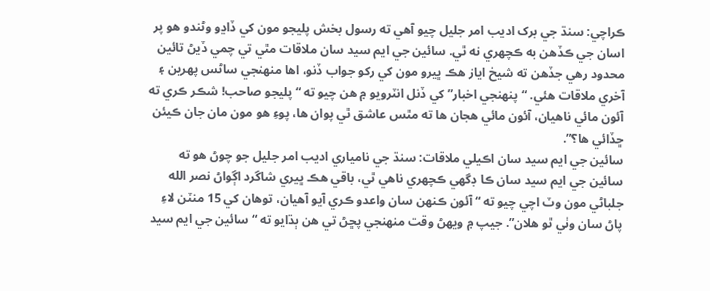ڪراچي: سنڌ جي برک اديب امر جليل چيو آهي ته رسول بخش پليجو مون کي ڏاڍو وڻندو هو پر اسان جي ڪڏهن به ڪچهري نه ٿي. سائين جي ايم سيد سان ملاقات مٿي تي چمي ڏيڻ تائين محدود رهي جڏهن ته شيخ اياز هڪ ڀيرو مون کي رکو جواب ڏنو، اها منهنجي ساڻس پهرين ۽ آخري ملاقات هئي. “پنهنجي اخبار” کي ڏنل انٽرويو ۾ هن چيو ته “پليجو صاحب! شڪر ڪري ته آئون مائي ناهيان، آئون مائي هجان ها ته مٿس عاشق ٿي پوان ها، پوءِ هو مون مان جان ڪيئن ڇڏائي ها؟”.
سائين جي ايم سيد سان اڪيلي ملاقات: سنڌ جي نامياري اديب امر جليل جو چوڻ هو ته سائين جي ايم سيد سان ڪا ڊگهي ڪچهري ناهي ٿي، باقي هڪ ڀيري شاگرد اڳواڻ نصر الله جلباڻي مون وٽ اچي چيو ته “آئون ڪنهن سان واعدو ڪري آيو آهيان، توهان کي 15 منٽن لاءِ پاڻ سان وٺي ٿو هلان”. جيپ ۾ ويهڻ وقت منهنجي پڇڻ تي هن ٻڌايو ته “سائين جي ايم سيد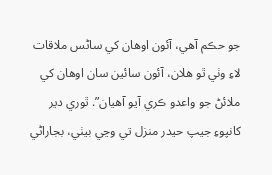جو حڪم آهي، آئون اوهان کي ساڻس ملاقات لاءِ وٺي ٿو هلان، آئون سائين سان اوهان کي ملائڻ جو واعدو ڪري آيو آهيان”. ٿوري دير کانپوءِ جيپ حيدر منزل تي وڃي بيٺي، بجاراڻي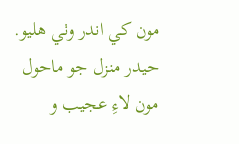مون کي اندر وٺي هليو.
حيدر منزل جو ماحول مون لاءِ عجيب و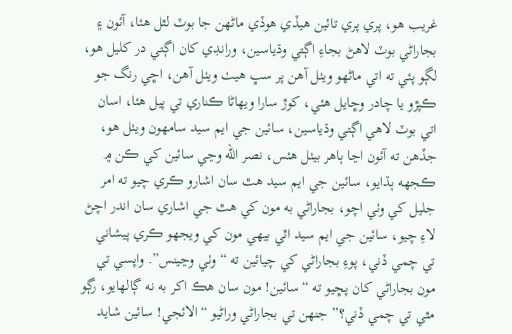غريب هو، پري پري تائين هيڏي هوڏي ماڻهن جا بوٽ لٿل هئا، آئون ۽ بجاراڻي بوٽ لاهڻ بجاءِ اڳتي وڌياسين، ورانڊي کان اڳتي در کليل هو، لڳو پئي ته اتي ماڻهو ويٺل آهن پر سڀ هيٺ ويٺل آهن، اڇي رنگ جو ڪپڙو يا چادر وڇايل هئي، کوڙ سارا ويهاڻا ڪناري تي پيل هئا، اسان اتي بوٽ لاهي اڳتي وڌياسين، سائين جي ايم سيد سامهون ويٺل هو، جڏهن ته آئون اڃا ٻاهر بيٺل هئس، نصر الله وڃي سائين کي ڪن ۾ ڪجهه ٻڌايو، سائين جي ايم سيد هٿ سان اشارو ڪري چيو ته امر جليل کي وٺي اچو، بجاراڻي به مون کي هٿ جي اشاري سان اندر اچڻ لاءِ چيو، سائين جي ايم سيد اٿي بيهي مون کي ويجهو ڪري پيشاني تي چمي ڏني، پوءِ بجاراڻي کي چيائين ته “وٺي وڃينس”. واپسي تي مون بجاراڻي کان پڇيو ته “سائين! مون سان هڪ اکر به نه ڳالهايو، رڳو مٿي تي چمي ڏني؟” جنهن تي بجاراڻي وراڻيو “الائجي! سائين شايد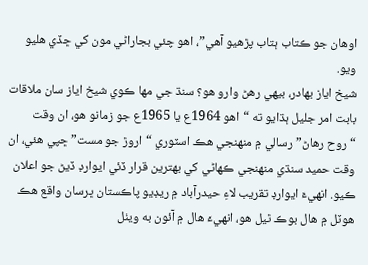اوهان جو ڪتاب ٻتاب پڙهيو آهي”، اهو چئي بجاراڻي مون کي ڇڏي هليو ويو.
شيخ اياز بهادر، بيهي رهڻ وارو هو؟ سنڌ جي مها ڪوي شيخ اياز سان ملاقات بابت امر جليل ٻڌايو ته “اهو 1964ع يا 1965ع جو زمانو هو، ان وقت “روح رهاڻ” رسالي ۾ منهنجي هڪ اسٽوري “اروڙ جو مست” ڇپي هئي، ان وقت حميد سنڌي منهنجي ڪهاڻي کي بهترين قرار ڏئي ايوارڊ ڏيڻ جو اعلان ڪيو. انهيءَ ايوارڊ تقريب لاءِ حيدرآباد ۾ ريڊيو پاڪستان ڀرسان واقع هڪ هوٽل ۾ هال بوڪ ٿيل هو، انهيءَ هال ۾ آئون به ويٺل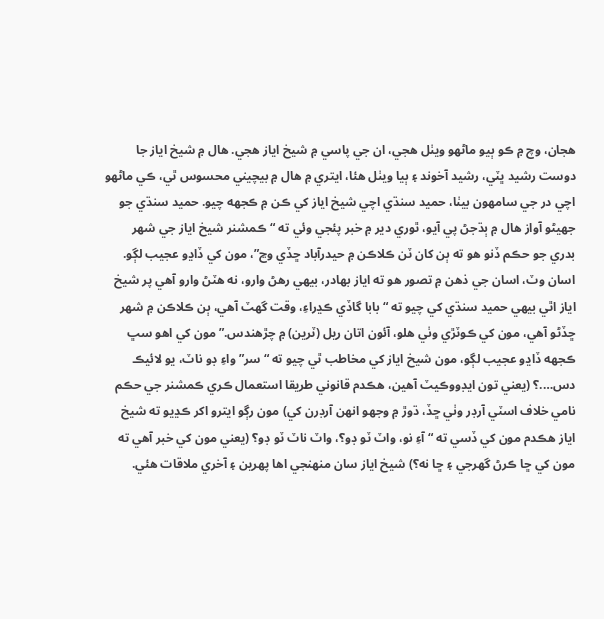هجان، وچ ۾ ڪو ٻيو ماڻهو ويٺل هجي، ان جي پاسي ۾ شيخ اياز هجي. هال ۾ شيخ اياز جا دوست رشيد ڀٽي، رشيد آخوند ۽ ٻيا ويٺل هئا، ايتري ۾ هال ۾ بيچيني محسوس ٿي، ڪي ماڻهو اچي در جي سامهون بيٺا، حميد سنڌي اچي شيخ اياز کي ڪن ۾ ڪجهه چيو. حميد سنڌي جو جهيڻو آواز هال ۾ ٻڌجڻ پي آيو، ٿوري دير ۾ خبر پئجي وئي ته “ڪمشنر شيخ اياز جي شهر بدري جو حڪم ڏنو هو ته ٻن کان ٽن ڪلاڪن ۾ حيدرآباد ڇڏي وڃ”، مون کي ڏاڍو عجيب لڳو. اسان وٽ، اسان جي ذهن ۾ تصور هو ته اياز بهادر، بيهي رهڻ وارو، نه هٽڻ وارو آهي پر شيخ اياز اٿي بيهي حميد سنڌي کي چيو ته “بابا گاڏي ڪڍراءِ، وقت گهٽ آهي، ٻن ڪلاڪن ۾ شهر ڇڏڻو آهي، مون کي ڪوٽڙي وٺي هلو، آئون اتان ريل (ٽرين) ۾ چڙهندس.” مون کي اهو سڀ ڪجهه ڏاڍو عجيب لڳو، مون شيخ اياز کي مخاطب ٿي چيو ته “سر” واءِ ڊو ناٽ، يو لائيڪ دس….؟ (يعني تون ايڊووڪيٽ آهين، هڪدم قانوني طريقا استعمال ڪري ڪمشنر جي حڪم نامي خلاف اسٽي آرڊر وٺي ڇڏ، ڌوڙ ۾ وجهو انهن آرڊرن کي) مون رڳو ايترو اکر ڪڍيو ته شيخ اياز هڪدم مون کي ڏسي ته “ آءِ نو، واٽ ٽو ڊو؟، واٽ ناٽ ٽو ڊو؟ (يعني مون کي خبر آهي ته مون کي ڇا ڪرڻ گهرجي ۽ ڇا نه؟) شيخ اياز سان منهنجي اها پهرين ۽ آخري ملاقات هئي.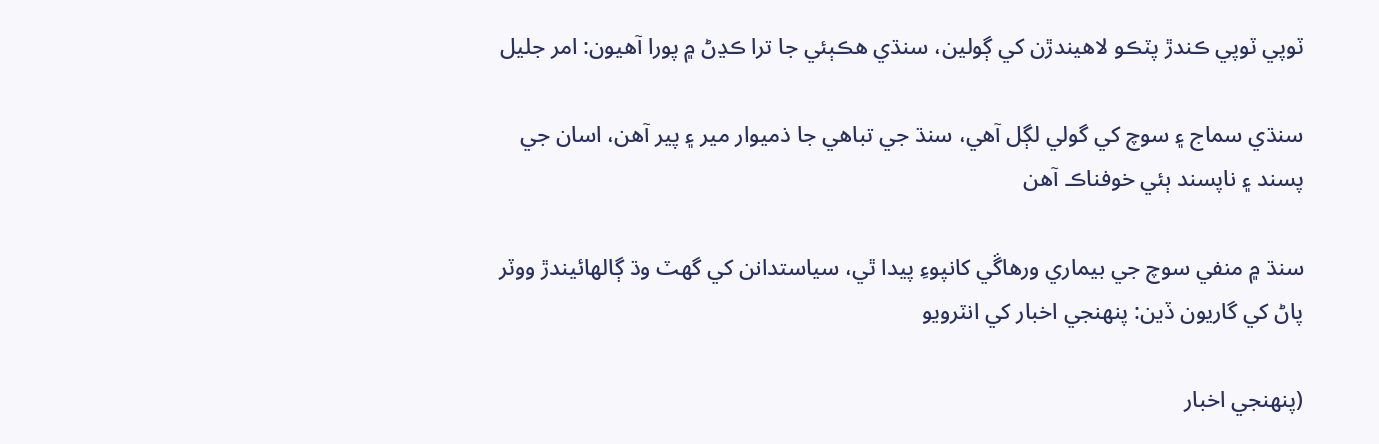ٽوپي ٽوپي ڪندڙ پٽڪو لاهيندڙن کي ڳولين، سنڌي هڪٻئي جا ترا ڪڍڻ ۾ پورا آهيون: امر جليل

سنڌي سماج ۽ سوچ کي گولي لڳل آهي، سنڌ جي تباهي جا ذميوار مير ۽ پير آهن، اسان جي پسند ۽ ناپسند ٻئي خوفناڪ آهن

سنڌ ۾ منفي سوچ جي بيماري ورهاڱي کانپوءِ پيدا ٿي، سياستدانن کي گهٽ وڌ ڳالهائيندڙ ووٽر پاڻ کي گاريون ڏين: پنهنجي اخبار کي انٽرويو

(پنهنجي اخبار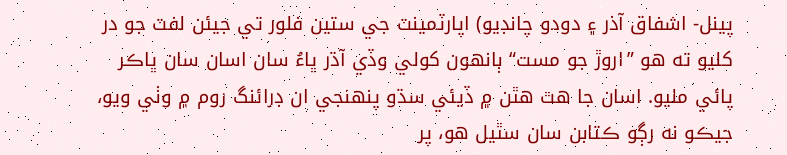پينل- اشفاق آذر ۽ دودو چانڊيو) اپارٽمينٽ جي ستين فلور تي جيئن لفٽ جو در کليو ته هو ”اروڙ جو مست“ ٻانهون کولي وڏي آڌر ڀاءُ سان اسان سان ڀاڪر پائي مليو. اسان جا هٿ هٿن ۾ ڏيئي سڌو پنهنجي ان ڊرائنگ روم ۾ وٺي ويو، جيڪو نه رڳو ڪتابن سان سٿيل هو، پر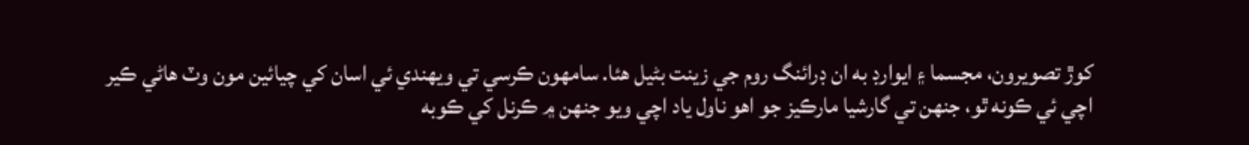کوڙ تصويرون، مجسما ۽ ايوارڊ به ان ڊرائنگ روم جي زينت بڻيل هئا. سامهون ڪرسي تي ويهندي ئي اسان کي چيائين مون وٽ هاڻي ڪير اچي ئي ڪونه ٿو، جنهن تي گارشيا مارڪيز جو اهو ناول ياد اچي ويو جنهن ۾ ڪرنل کي ڪوبه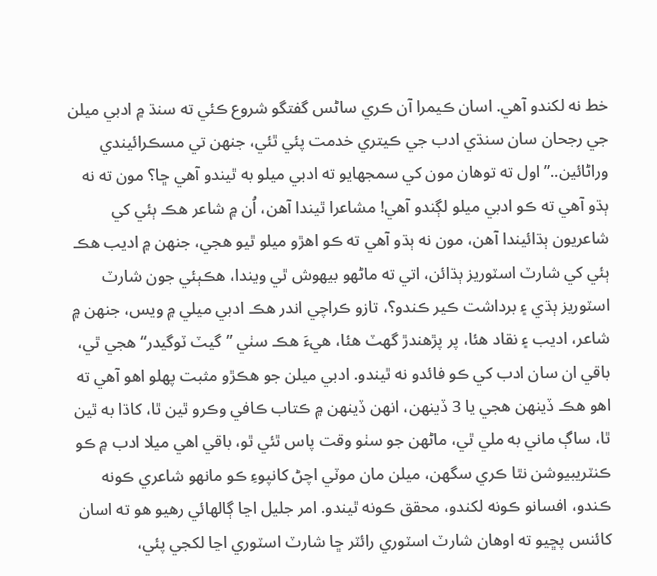خط نه لکندو آهي. اسان ڪيمرا آن ڪري ساڻس گفتگو شروع ڪئي ته سنڌ ۾ ادبي ميلن جي رجحان سان سنڌي ادب جي ڪيتري خدمت پئي ٿئي، جنهن تي مسڪرائيندي وراڻائين..”اول ته توهان مون کي سمجهايو ته ادبي ميلو به ٿيندو آهي ڇا؟ مون ته نه ٻڌو آهي ته ڪو ادبي ميلو لڳندو آهي! مشاعرا ٿيندا آهن، اُن ۾ شاعر هڪ ٻئي کي شاعريون ٻڌائيندا آهن، مون نه ٻڌو آهي ته ڪو اهڙو ميلو ٿيو هجي، جنهن ۾ اديب هڪ ٻئي کي شارٽ اسٽوريز ٻڌائن، اتي ته ماڻهو بيهوش ٿي ويندا، هڪٻئي جون شارٽ اسٽوريز ٻڌي ۽ برداشت ڪير ڪندو؟، تازو ڪراچي اندر هڪ ادبي ميلي ۾ ويس، جنهن ۾ شاعر، اديب ۽ نقاد هئا، پر پڙهندڙ گهٽ هئا، هيءَ هڪ سٺي ”گيٽ ٽوگيدر“ هجي ٿي، باقي ان سان ادب کي ڪو فائدو نه ٿيندو. ادبي ميلن جو هڪڙو مثبت پهلو اهو آهي ته اهو هڪ ڏينهن هجي يا 3 ڏينهن، انهن ڏينهن ۾ ڪتاب ڪافي وڪرو ٿين ٿا، کاڌا به ٿين ٿا، ساڳ ماني به ملي ٿي، ماڻهن جو سٺو وقت پاس ٿئي ٿو، باقي اهي ميلا ادب ۾ ڪو ڪنٽريبيوشن نٿا ڪري سگهن، ميلن مان موٽي اچڻ کانپوءِ ڪو مانهو شاعري ڪونه ڪندو، افسانو ڪونه لکندو، محقق ڪونه ٿيندو. امر جليل اڃا ڳالهائي رهيو هو ته اسان کائنس پڇيو ته اوهان شارٽ اسٽوري رائٽر ڇا شارٽ اسٽوري اڃا لکجي پئي،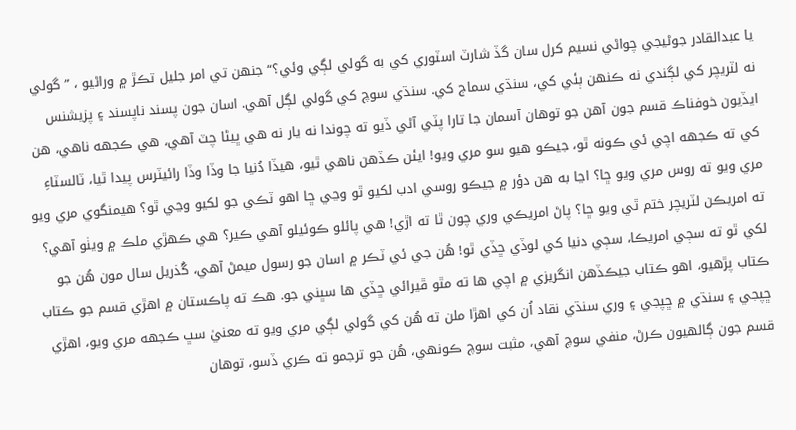يا عبدالقادر جوڻيجي چواڻي نسيم کرل سان گڏ شارٽ اسٽوري کي به گولي لڳي وئي؟“ جنهن تي امر جليل تڪڙ ۾ وراڻيو ، ” گولي نه لٽريچر کي لڳندي نه ڪنهن ٻئي کي، سنڌي سماج کي. سنڌي سوچ کي گولي لڳل آهي. اسان جون پسند ناپسند ۽ پزيشنس ايڏيون خوفناڪ قسم جون آهن جو توهان آسمان جا تارا پٽي آڻي ڏيو ته چوندا نه يار نه هي ڀيڻا چٽ آهي، هي ڪجهه ناهي، هن کي ته ڪجهه اچي ئي ڪونه ٿو، جيڪو هيو سو مري ويو! ايئن ڪڏهن ناهي ٿيو، هيڏا دُنيا جا وڏا وڏا رائيٽرس پيدا ٿيا، ٽالسٽاءِ مري ويو ته روس مري ويو ڇا؟ اڃا به هن دؤر ۾ جيڪو روسي ادب لکيو ٿو وڃي ڇا اهو ٽڪي جو لکيو وڃي ٿو؟ هيمنگوي مري ويو ته امريڪن لٽريچر ختم ٿي ويو ڇا؟ پاڻ امريڪي وري چون ٿا ته اڙي! هي پائلو ڪوئيلو آهي ڪير؟ هي ڪهڙي ملڪ ۾ ويٺو آهي؟ لکي ٿو ته سڄي امريڪا، سڄي دنيا کي لوڏي ڇڏي ٿو! هُن جي ئي ٽڪر ۾ اسان جو رسول ميمڻ آهي، گُذريل سال مون هُن جو ڪتاب پڙهيو، اهو ڪتاب جيڪڏهن انگريزي ۾ اچي ها ته مٿو ڦيرائي ڇڏي ها سڀني جو. هڪ ته پاڪستان ۾ اهڙي قسم جو ڪتاب ڇپجي ۽ سنڌي ۾ ڇپجي ۽ وري سنڌي نقاد اُن کي اهڙا ملن ته هُن کي گولي لڳي مري ويو ته معنيٰ سڀ ڪجهه مري ويو، اهڙي قسم جون ڳالهيون ڪرڻ، منفي سوچ آهي، مثبت سوچ ڪونهي، هُن جو ترجمو ته ڪري ڏسو، توهان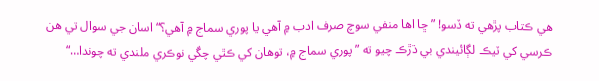هي ڪتاب پڙهي ته ڏسو! ”ڇا اها منفي سوچ صرف ادب ۾ آهي يا پوري سماج ۾ آهي؟“ اسان جي سوال تي هن ڪرسي کي ٽيڪ لڳائيندي بي ڌڙڪ چيو ته ”پوري سماج ۾، توهان کي ڪٿي چڱي نوڪري ملندي ته چوندا…“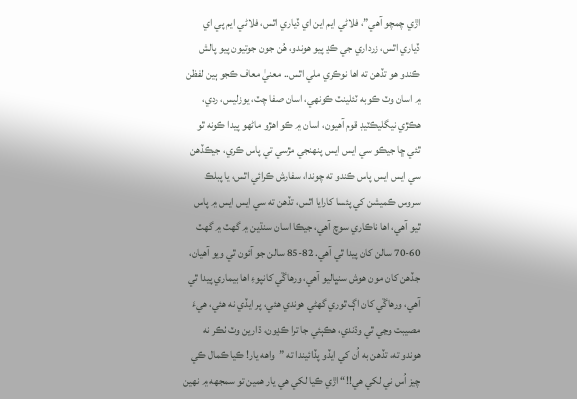اڙي چمچو آهي”، فلاڻي ايم اين اي ڏياري اٿس، فلاڻي ايم پي اي ڏياري اٿس، زرداري جي ڪڍ پيو هوندو، هُن جون جوتيون پيو پالش ڪندو هو تڏهن ته اها نوڪري ملي اٿس.. معنيٰ معاف ڪجو ٻين لفظن ۾ اسان وٽ ڪوبه ٽئلينٽ ڪونهي، اسان صفا چٽ، يوزليس، ردي، هڪڙي نيگليڪٽيڊ قوم آهيون، اسان ۾ ڪو اهڙو ماڻهو پيدا ڪونه ٿو ٿئي ڇا جيڪو سي ايس ايس پنهنجي مڙسي تي پاس ڪري، جيڪڏهن سي ايس ايس پاس ڪندو ته چوندا، سفارش ڪرائي اٿس، يا پبلڪ سروس ڪميشن کي پئسا کارايا اٿس، تڏهن ته سي ايس ايس ۾ پاس ٿيو آهي، اها ناڪاري سوچ آهي، جيڪا اسان سنڌين ۾ گهٽ ۾ گهٽ 60-70 سالن کان پيدا ٿي آهي. 82-85 سالن جو آئون ٿي ويو آهيان، جڏهن کان مون هوش سنڀاليو آهي، ورهاڱي کانپوءِ اها بيماري پيدا ٿي آهي، ورهاڱي کان اڳ ٿوري گهڻي هوندي هئي، پر ايڏي نه هئي، هيءَ مصيبت وڃي ٿي وڌندي، هڪٻئي جا ترا ڪڍون، ڌارين وٽ ٺڪر نه هوندو ته، تڏهن به اُن کي ايڏو پڏائيندا ته ”واهه يار! ڪيا ڪمال ڪي چيز اُس ني لکي هي!!“ اڙي ڪيا لکي هي يار همين تو سمجهه ۾ نهين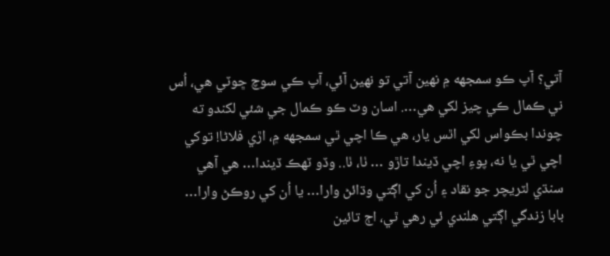آتي؟ آپ ڪو سمجهه ۾ نهين آتي تو نهين آئي، آپ ڪي سوچ ڇوٽي هي، اُس ني ڪمال ڪي چيز لکي هي…. اسان وٽ ڪو ڪمال جي شئي لکندو ته چوندا بڪواس لکي اٿس يار، هي ڪا اچي ٿي سمجهه ۾، اڙي فلاڻا! توکي اچي ٿي يا نه، پوءِ اچي ڏيندا تاڙو … ٺا، ٺا.. وڏو ٽهڪ ڏيندا… هي آهي سنڌي لٽريچر جو نقاد ۽ اُن کي اڳتي وڌائڻ وارا… يا اُن کي روڪڻ وارا… بابا زندگي اڳتي هلندي ئي رهي ٿي، اڄ تائين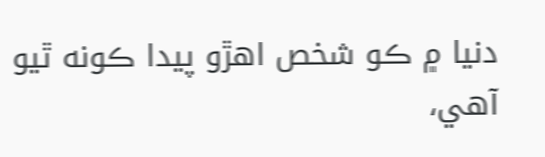دنيا ۾ ڪو شخص اهڙو پيدا ڪونه ٿيو آهي،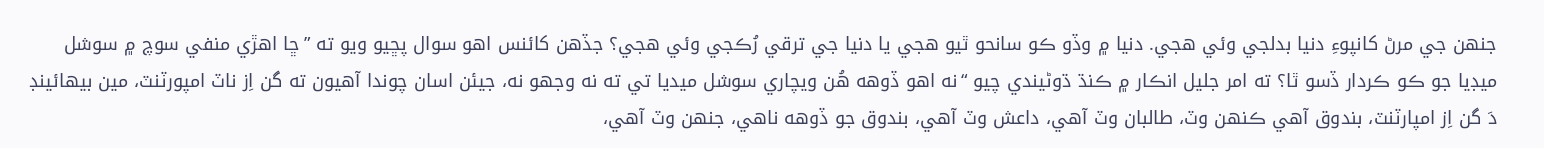جنهن جي مرڻ کانپوءِ دنيا بدلجي وئي هجي. دنيا ۾ وڏو ڪو سانحو ٿيو هجي يا دنيا جي ترقي رُڪجي وئي هجي؟ جڏهن کائنس اهو سوال پڇيو ويو ته ”ڇا اهڙي منفي سوچ ۾ سوشل ميڊيا جو ڪو ڪردار ڏسو ٿا؟ ته امر جليل انڪار ۾ ڪنڌ ڌوڻيندي چيو “نه اهو ڏوهه هُن ويچاري سوشل ميديا تي ته نه وجهو نه، جيئن اسان چوندا آهيون ته گن اِز ناٽ امپورٽنٽ، مين بيهائينڊ دَ گن اِز امپارٽنٽ، بندوق آهي ڪنهن وٽ، طالبان وٽ آهي، داعش وٽ آهي، بندوق جو ڏوهه ناهي، جنهن وٽ آهي،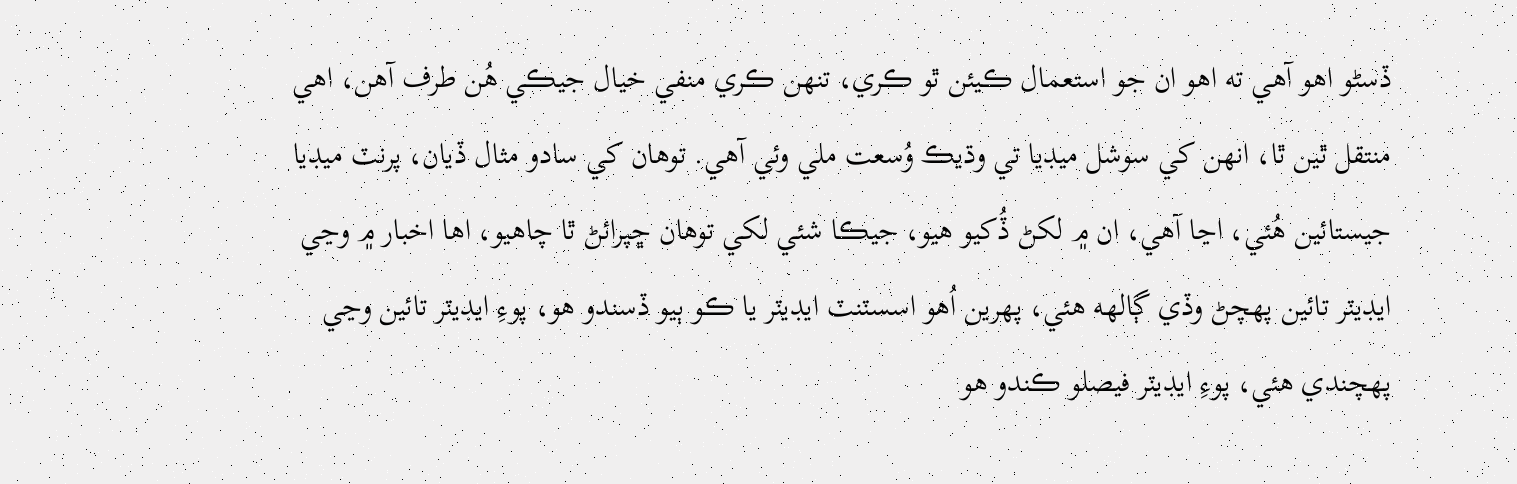ڏسڻو اهو آهي ته اهو ان جو استعمال ڪيئن ٿو ڪري، تنهن ڪري منفي خيال جيڪي هُن طرف آهن، اهي منتقل ٿين ٿا، انهن کي سوشل ميڊيا تي وڌيڪ وُسعت ملي وئي آهي. توهان کي سادو مثال ڏيان، پرنٽ ميڊيا جيستائين هُئي، اڃا آهي، ان ۾ لکڻ ڏُکيو هيو، جيڪا شئي لکي توهان ڇپرائڻ ٿا چاهيو، اها اخبار ۾ وڃي ايڊيٽر تائين پهچڻ وڏي ڳالهه هئي، پهرين اُهو اسسٽنٽ ايڊيٽر يا ڪو ٻيو ڏسندو هو، پوءِ ايڊيٽر تائين وڃي پهچندي هئي، پوءِ ايڊيٽر فيصلو ڪندو هو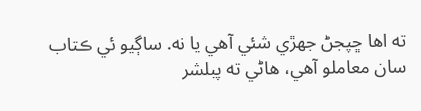ته اها ڇپجڻ جهڙي شئي آهي يا نه. ساڳيو ئي ڪتاب سان معاملو آهي، هاڻي ته پبلشر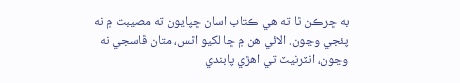به ڇرڪن ٿا ته هي ڪتاب اسان ڇپايون ته مصيبت ۾ نه پئجي وڃون. الائي هن ۾ ڇا لکيو اٿس، متان ڦاسجي نه وڃون، انٽرنيٽ تي اهڙي پابندي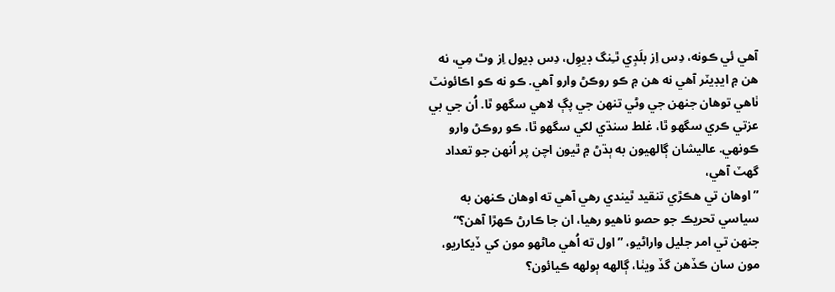آهي ئي ڪونه، دِس اِز بلَڊِي ٿـِنگ ڊيوِل، دِس ڊيول اِز وٿ مِي، نه هن ۾ ايڊيٽر آهي نه هن ۾ ڪو روڪڻ وارو آهي. ڪو نه ڪو اڪائونٽ ٺاهي توهان جنهن جي وڻي تنهن جي پڳ لاهي سگهو ٿا. اُن جي بي عزتي ڪري سگهو ٿا، غلط سنڌي لکي سگهو ٿا، ڪو روڪڻ وارو ڪونهي. عاليشان ڳالهيون به ٻڌڻ ۾ ٿيون اچن پر اُنهن جو تعداد گهٽ آهي،
”اوهان تي هڪڙي تنقيد ٿيندي رهي آهي ته اوهان ڪنهن به سياسي تحريڪ جو حصو ناهيو رهيا، ان جا ڪارڻ ڪهڙا آهن؟“ جنهن تي امر جليل واراڻيو، ”اول ته اُهي ماڻهو مون کي ڏيکاريو، مون سان ڪڏهن گڏ ويٺا، ڳالهه ٻولهه ڪيائون؟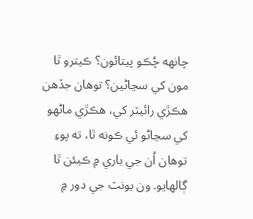چانهه چُڪو پيتائون؟ ڪيترو ٿا مون کي سڃاڻين؟ توهان جڏهن هڪڙي رائيٽر کي، هڪڙي ماڻهو کي سڃاڻو ئي ڪونه ٿا، ته پوءِ توهان اُن جي باري ۾ ڪيئن ٿا ڳالهايو. ون يونٽ جي دور ۾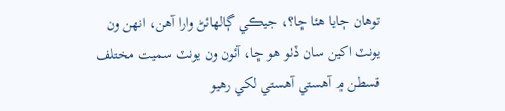توهان ڄايا هئا ڇا؟، جيڪي ڳالهائڻ وارا آهن، انهن ون يونٽ اکين سان ڏٺو هو ڇا، آئون ون يونٽ سميت مختلف قسطن ۾ آهستي آهستي لکي رهيو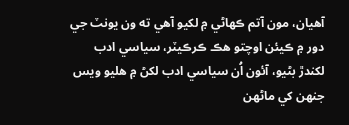آهيان، مون آتم ڪهاڻي ۾ لکيو آهي ته ون يونٽ جي دور ۾ ڪيئن اوچتو هڪ ڪرڪيٽر، سياسي ادب لکندڙ بڻيو، آئون اُن سياسي ادب لکڻ ۾ هليو ويس جنهن کي ماڻهن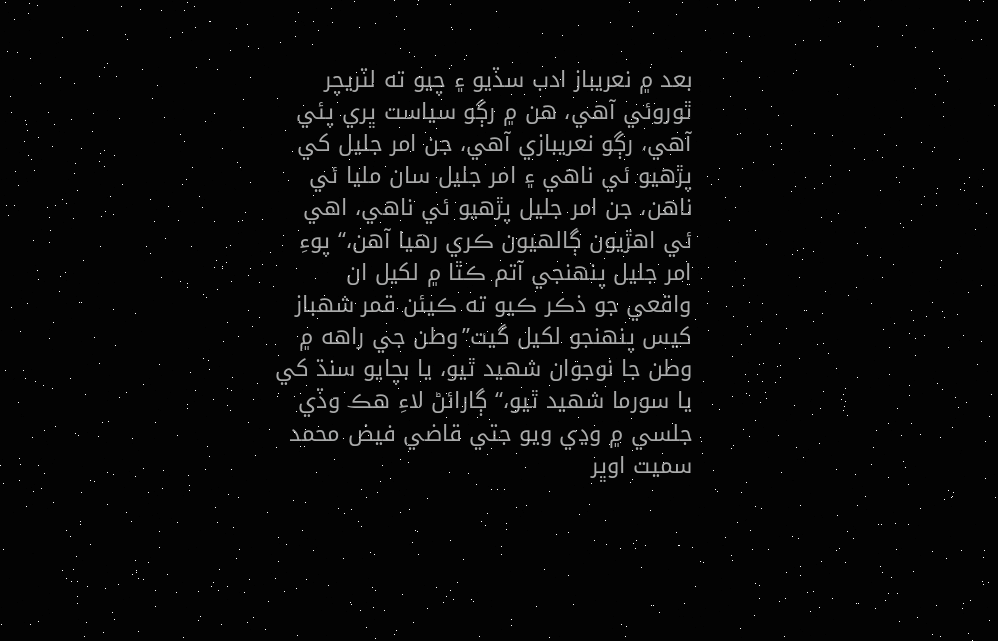بعد ۾ نعريباز ادب سڏيو ۽ چيو ته لٽريچر ٿوروئي آهي، هن ۾ رڳو سياست ڀري پئي آهي، رڳو نعريبازي آهي، جن امر جليل کي پڙهيو ئي ناهي ۽ امر جليل سان مليا ئي ناهن، جن امر جليل پڙهيو ئي ناهي، اهي ئي اهڙيون ڳالهيون ڪري رهيا آهن،“ پوءِ امر جليل پنهنجي آتم ڪٿا ۾ لکيل ان واقعي جو ذڪر ڪيو ته ڪيئن قمر شهباز کيس پنهنجو لکيل گيت”وطن جي راهه ۾ وطن جا نوجوان شهيد ٿيو، يا بچايو سنڌ کي يا سورما شهيد ٿيو،“ ڳارائڻ لاءِ هڪ وڏي جلسي ۾ وڍي ويو جتي قاضي فيض محمد سميت اوڀر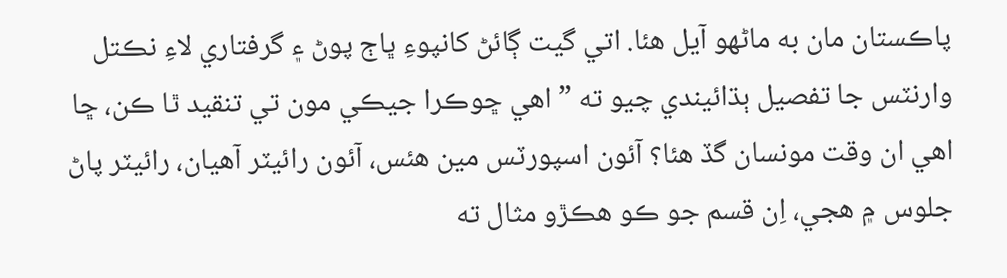پاڪستان مان به ماڻهو آيل هئا. اتي گيت ڳائڻ کانپوءِ ڀاڄ پوڻ ۽ گرفتاري لاءِ نڪتل وارنٽس جا تفصيل ٻڌائيندي چيو ته ”اهي ڇوڪرا جيڪي مون تي تنقيد ٿا ڪن، ڇا اهي ان وقت مونسان گڏ هئا؟ آئون اسپورٽس مين هئس، آئون رائيٽر آهيان، رائيٽر پاڻ جلوس ۾ هجي، اِن قسم جو ڪو هڪڙو مثال ته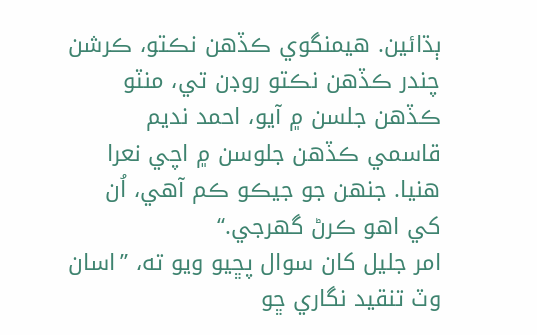ٻڌائين. هيمنگوي ڪڏهن نڪتو، ڪرشن چندر ڪڏهن نڪتو روڊن تي، منٽو ڪڏهن جلسن ۾ آيو، احمد نديم قاسمي ڪڏهن جلوسن ۾ اچي نعرا هنيا. جنهن جو جيڪو ڪم آهي، اُن کي اهو ڪرڻ گهرجي.“
امر جليل کان سوال پڇيو ويو ته، ”اسان وٽ تنقيد نگاري ڇو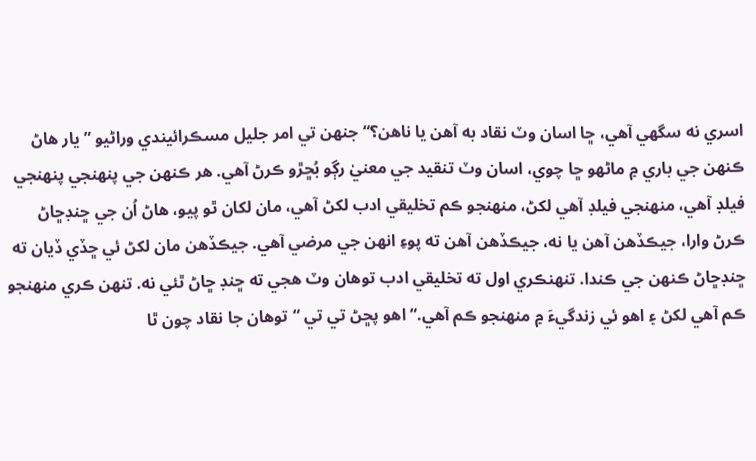اسري نه سگهي آهي، ڇا اسان وٽ نقاد به آهن يا ناهن؟“ جنهن تي امر جليل مسڪرائيندي وراڻيو ”يار هاڻ ڪنهن جي باري ۾ ماڻهو ڇا چوي، اسان وٽ تنقيد جي معنيٰ رڳو بُڇڙو ڪرڻ آهي. هر ڪنهن جي پنهنجي پنهنجي فيلڊ آهي، منهنجي فيلڊ آهي لکڻ، منهنجو ڪم تخليقي ادب لکڻ آهي، مان لکان ٿو پيو، هاڻ اُن جي ڇنڊڇاڻ ڪرڻ وارا، جيڪڏهن آهن يا نه، جيڪڏهن آهن ته پوءِ انهن جي مرضي آهي. جيڪڏهن مان لکڻ ئي ڇڏي ڏيان ته ڇنڊڇاڻ ڪنهن جي ڪندا. تنهنڪري اول ته تخليقي ادب توهان وٽ هجي ته ڇنڊ ڇاڻ ٿئي نه. تنهن ڪري منهنجو ڪم آهي لکڻ ۽ اهو ئي زندگيءَ ۾ منهنجو ڪم آهي.“ اهو پڇڻ تي تي “توهان جا نقاد چون ٿا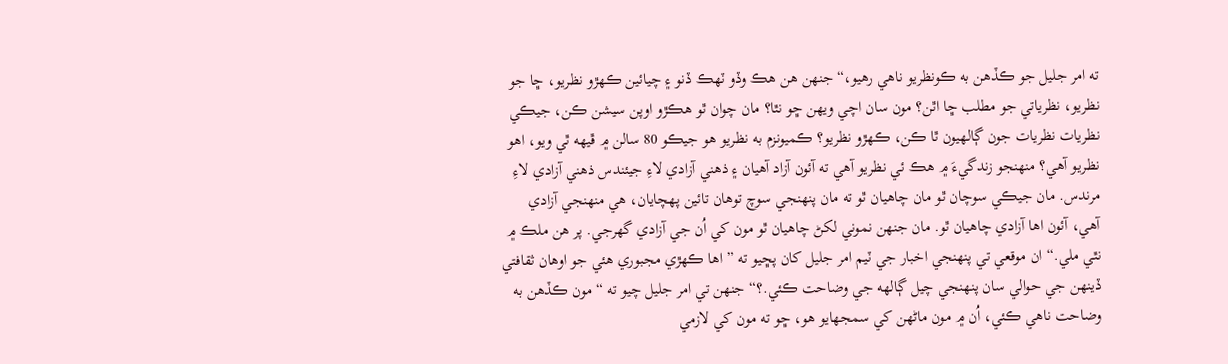ته امر جليل جو ڪڏهن به ڪونظريو ناهي رهيو،“ جنهن هن هڪ وڏو ٽهڪ ڏنو ۽ چيائين ڪهڙو نظريو، ڇا جو نظريو، نظرياتي جو مطلب ڇا اٿن؟ مون سان اچي ويهن ڇو نٿا؟ مان چوان ٿو هڪڙو اوپن سيشن ڪن، جيڪي نظريات نظريات جون ڳالهيون ٿا ڪن، ڪهڙو نظريو؟ ڪميونزم به نظريو هو جيڪو 80 سالن ۾ ڦيهه ٿي ويو، اهو نظريو آهي؟ منهنجو زندگيءَ ۾ هڪ ئي نظريو آهي ته آئون آزاد آهيان ۽ ذهني آزادي لاءِ جيئندس ذهني آزادي لاءِ مرندس. مان جيڪي سوچان ٿو مان چاهيان ٿو ته مان پنهنجي سوچ توهان تائين پهچايان، هي منهنجي آزادي آهي، آئون اها آزادي چاهيان ٿو. مان جنهن نموني لکڻ چاهيان ٿو مون کي اُن جي آزادي گهرجي. پر هن ملڪ ۾ نٿي ملي.“ ان موقعي تي پنهنجي اخبار جي ٽيم امر جليل کان پڇيو ته ”اها ڪهڙي مجبوري هئي جو اوهان ثقافتي ڏينهن جي حوالي سان پنهنجي چيل ڳالهه جي وضاحت ڪئي.؟“ جنهن تي امر جليل چيو ته “مون ڪڏهن به وضاحت ناهي ڪئي، اُن ۾ مون ماڻهن کي سمجهايو هو، ڇو ته مون کي لازمي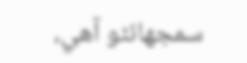سمجهائڻو آهي،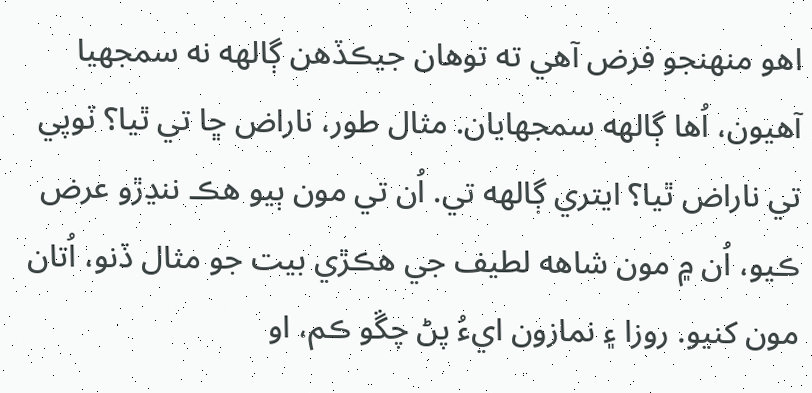اهو منهنجو فرض آهي ته توهان جيڪڏهن ڳالهه نه سمجهيا آهيون، اُها ڳالهه سمجهايان. مثال طور، ناراض ڇا تي ٿيا؟ ٽوپي تي ناراض ٿيا؟ ايتري ڳالهه تي. اُن تي مون ٻيو هڪ ننڍڙو عرض ڪيو، اُن ۾ مون شاهه لطيف جي هڪڙي بيت جو مثال ڏنو، اُتان مون کنيو. روزا ۽ نمازون ايءُ پڻ چڱو ڪم، او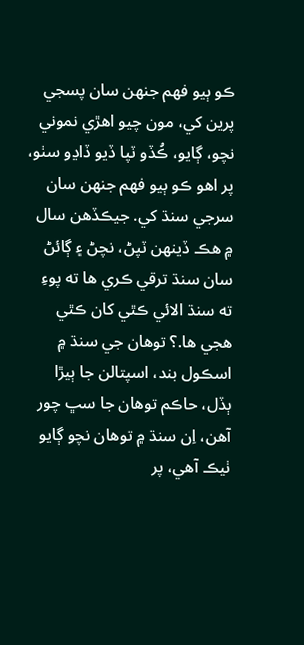ڪو ٻيو فهم جنهن سان پسجي پرين کي، مون چيو اهڙي نموني نچو، ڳايو، ڪُڏو ٽپا ڏيو ڏاڍو سٺو، پر اهو ڪو ٻيو فهم جنهن سان سرجي سنڌ کي. جيڪڏهن سال ۾ هڪ ڏينهن ٽپڻ، نچڻ ۽ ڳائڻ سان سنڌ ترقي ڪري ها ته پوءِ ته سنڌ الائي ڪٿي کان ڪٿي هجي ها.؟ توهان جي سنڌ ۾ اسڪول بند، اسپتالن جا ٻيڙا ٻڏل، حاڪم توهان جا سڀ چور آهن، اِن سنڌ ۾ توهان نچو ڳايو ٺيڪ آهي، پر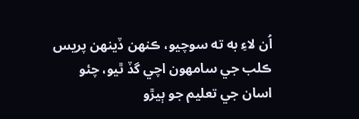اُن لاءِ به ته سوچيو، ڪنهن ڏينهن پريس ڪلب جي سامهون اچي گڏ ٿيو، چئو اسان جي تعليم جو ٻيڙو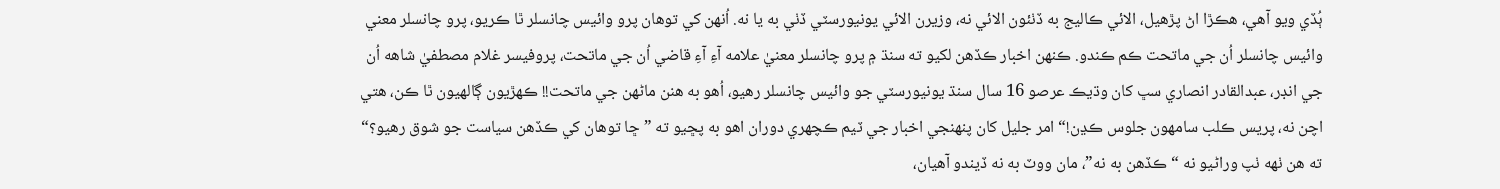ٻُڏي ويو آهي، هڪڙا اڻ پڙهيل، الائي ڪاليج به ڏٺئون الائي نه، وزيرن الائي يونيورسٽي ڏٺي به يا نه. اُنهن کي توهان پرو وائيس چانسلر ٿا ڪريو، پرو چانسلر معني وائيس چانسلر اُن جي ماتحت ڪم ڪندو. ڪنهن اخبار ڪڏهن لکيو ته سنڌ ۾ پرو چانسلر معنيٰ علامه آءِ آءِ قاضي اُن جي ماتحت، پروفيسر غلام مصطفيٰ شاهه اُن جي انڊر، عبدالقادر انصاري سڀ کان وڌيڪ عرصو 16 سال سنڌ يونيورسٽي جو وائيس چانسلر رهيو، اُهو به هنن ماڻهن جي ماتحت!! ڪهڙيون ڳالهيون ٿا ڪن، هتي اچن نه، پريس ڪلب سامهون جلوس ڪڍن!“ امر جليل کان پنهنجي اخبار جي ٽيم ڪچهري دوران اهو به پڇيو ته ”ڇا توهان کي ڪڏهن سياست جو شوق رهيو؟“ ته هن ٺهه ٺپ وراڻيو نه “ڪڏهن به نه”، مان ووٽ به نه ڏيندو آهيان،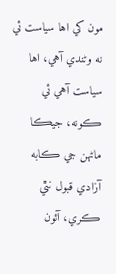مون کي اها سياست ئي نه وڻندي آهي، اها سياست آهي ئي ڪونه، جيڪا ماڻهن جي ڪابه آزادي قبول نٿي ڪري، آئون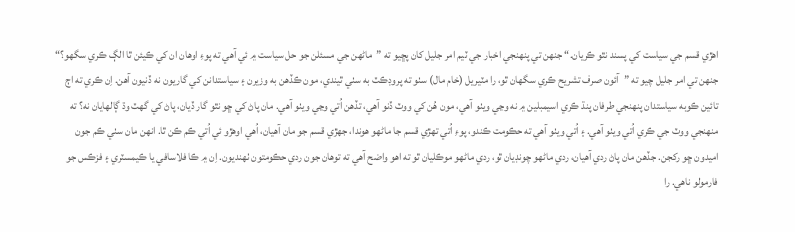اهڙي قسم جي سياست کي پسند نٿو ڪريان.“ جنهن تي پنهنجي اخبار جي ٽيم امر جليل کان پڇيو ته ”ماڻهن جي مسئلن جو حل سياست ۾ ئي آهي ته پوءِ اوهان ان کي ڪيئن ٿا الڳ ڪري سگهو؟“ جنهن تي امر جليل چيو ته ”آئون صرف تشريح ڪري سگهان ٿو، را مٽيريل (خام مال) سٺو ته پروڊڪٽ به سٺي ٿيندي، مون ڪڏهن به وزيرن ۽ سياستدانن کي گاريون نه ڏنيون آهن. اِن ڪري ته اڄ تائين ڪوبه سياستدان پنهنجي طرفان پنڌ ڪري اسيمبلين ۾ نه وڃي ويٺو آهي، مون هُن کي ووٽ ڏنو آهي، تڏهن اُتي وڃي ويٺو آهي. مان پاڻ کي ڇو نٿو گار ڏيان، پاڻ کي گهٽ وڌ ڳالهايان نه؟ ته منهنجي ووٽ جي ڪري اُتي ويٺو آهي. ۽ اُتي ويٺو آهي ته حڪومت ڪندو، پوءِ اُتي تهڙي قسم جا ماڻهو هوندا، جهڙي قسم جو مان آهيان، اُهي اوهڙو ئي اُتي ڪم ڪن ٿا. انهن مان سٺي ڪم جون اميدون ڇو رکجن. جڏهن مان پاڻ ردي آهيان، ردي ماڻهو چونڊيان ٿو، ردي ماڻهو موڪليان ٿو ته اهو واضح آهي ته توهان جون ردي حڪومتون ٺهنديون. اِن ۾ ڪا فلاسافي يا ڪيمسٽري ۽ فزڪس جو فارمولو ناهي. را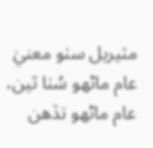مٽيريل سٺو معنيٰ عام ماڻهو سُٺا ٿين، عام ماڻهو تڏهن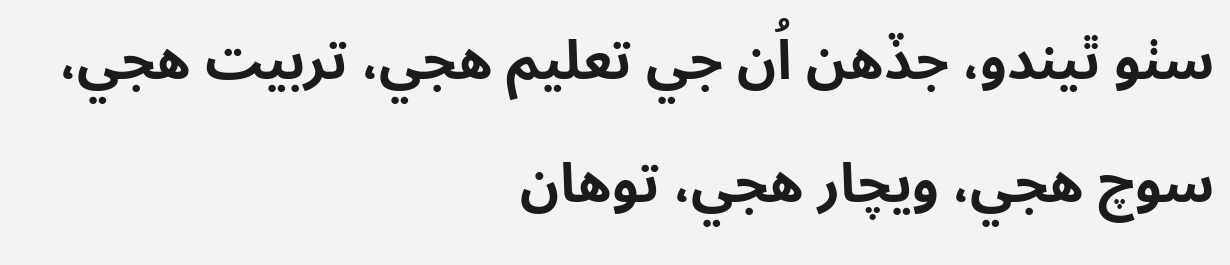سٺو ٿيندو، جڏهن اُن جي تعليم هجي، تربيت هجي، سوچ هجي، ويچار هجي، توهان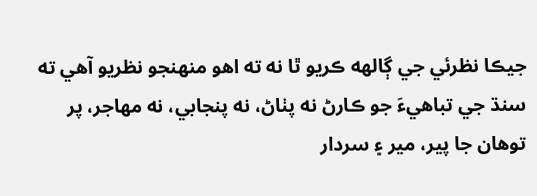جيڪا نظرئي جي ڳالهه ڪريو ٿا نه ته اهو منهنجو نظريو آهي ته سنڌ جي تباهيءَ جو ڪارڻ نه پٺاڻ، نه پنجابي، نه مهاجر، پر توهان جا پير، مير ۽ سردار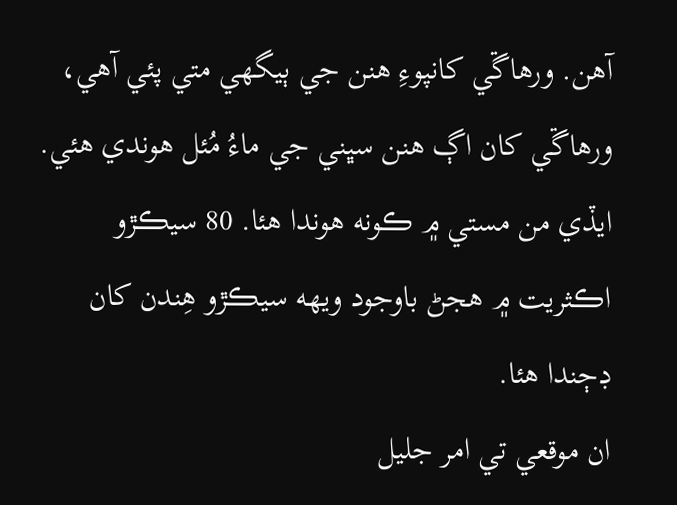آهن. ورهاڱي کانپوءِ هنن جي ٻيگهي متي پئي آهي، ورهاڱي کان اڳ هنن سڀني جي ماءُ مُئل هوندي هئي. ايڏي من مستي ۾ ڪونه هوندا هئا. 80 سيڪڙو اڪثريت ۾ هجڻ باوجود ويهه سيڪڙو هِندن کان ڊڄندا هئا.
ان موقعي تي امر جليل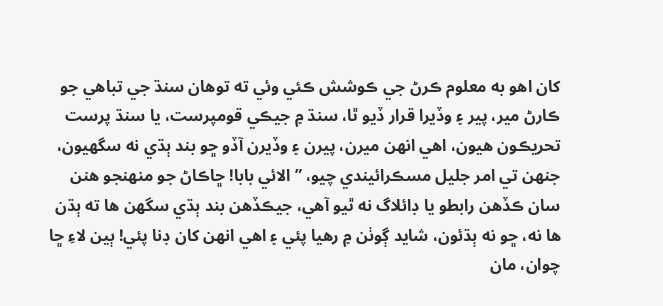کان اهو به معلوم ڪرڻ جي ڪوشش ڪئي وئي ته توهان سنڌ جي تباهي جو ڪارڻ مير، پير ۽ وڏيرا قرار ڏيو ٿا، سنڌ ۾ جيڪي قومپرست، يا سنڌ پرست تحريڪون هيون، اهي انهن ميرن، پيرن ۽ وڏيرن آڏو ڇو بند ٻڌي نه سگهيون، جنهن تي امر جليل مسڪرائيندي چيو، ”الائي بابا! ڇاڪاڻ جو منهنجو هنن سان ڪڏهن رابطو يا ڊائلاگ نه ٿيو آهي، جيڪڏهن بند ٻڌي سگهن ها ته ٻڌن ها نه، ڇو نه ٻڌئون، شايد ڳوٺن ۾ رهيا پئي ۽ اهي انهن کان ڊنا پئي! ٻين لاءِ ڇا چوان، مان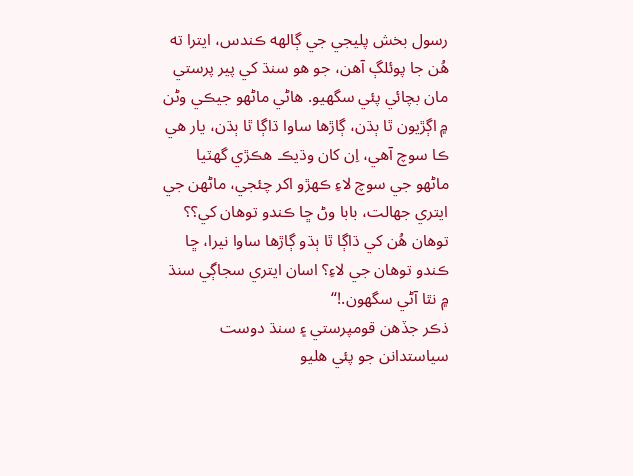رسول بخش پليجي جي ڳالهه ڪندس، ايترا ته هُن جا پوئلڳ آهن، جو هو سنڌ کي پير پرستي مان بچائي پئي سگهيو. هاڻي ماڻهو جيڪي وڻن ۾ اڳڙيون ٿا ٻڌن، ڳاڙها ساوا ڌاڳا ٿا ٻڌن، يار هي ڪا سوچ آهي، اِن کان وڌيڪ هڪڙي گهٽيا ماڻهو جي سوچ لاءِ ڪهڙو اکر چئجي، ماڻهن جي ايتري جهالت، بابا وڻ ڇا ڪندو توهان کي؟؟ توهان هُن کي ڌاڳا ٿا ٻڌو ڳاڙها ساوا نيرا، ڇا ڪندو توهان جي لاءِ؟ اسان ايتري سجاڳي سنڌ ۾ نٿا آڻي سگهون.!“
ذڪر جڏهن قومپرستي ۽ سنڌ دوست سياستدانن جو پئي هليو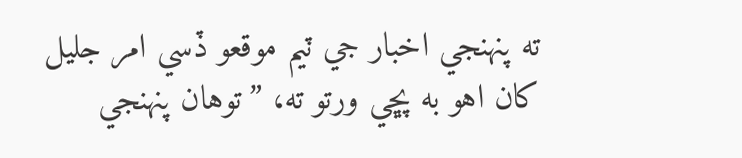ته پنهنجي اخبار جي ٽيم موقعو ڏسي امر جليل کان اهو به پڇي ورتو ته، ”توهان پنهنجي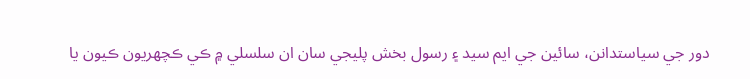دور جي سياستدانن، سائين جي ايم سيد ۽ رسول بخش پليجي سان ان سلسلي ۾ ڪي ڪچهريون ڪيون يا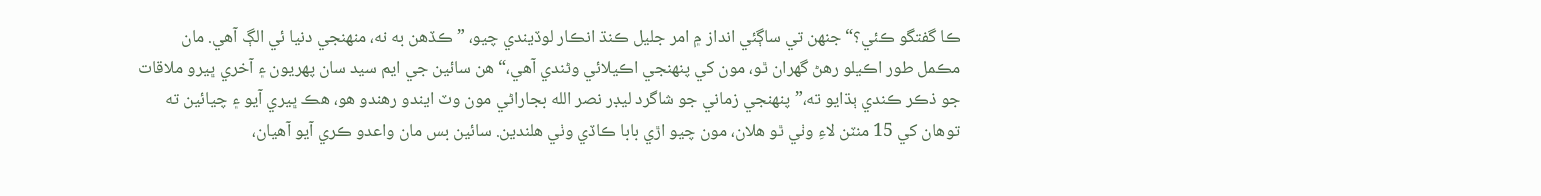ڪا گفتگو ڪئي؟“ جنهن تي ساڳئي انداز ۾ امر جليل ڪنڌ انڪار لوڏيندي چيو، ”ڪڏهن به نه، منهنجي دنيا ئي الڳ آهي. مان مڪمل طور اڪيلو رهڻ گهران ٿو، مون کي پنهنجي اڪيلائي وڻندي آهي،“ هن سائين جي ايم سيد سان پهريون ۽ آخري ڀيرو ملاقات جو ذڪر ڪندي ٻڌايو ته،” پنهنجي زماني جو شاگرد ليڊر نصر الله بجاراڻي مون وٽ ايندو رهندو هو، هڪ ڀيري آيو ۽ چيائين ته توهان کي 15 منٽن لاءِ وٺي ٿو هلان، مون چيو اڙي بابا ڪاڏي وٺي هلندين. سائين بس مان واعدو ڪري آيو آهيان،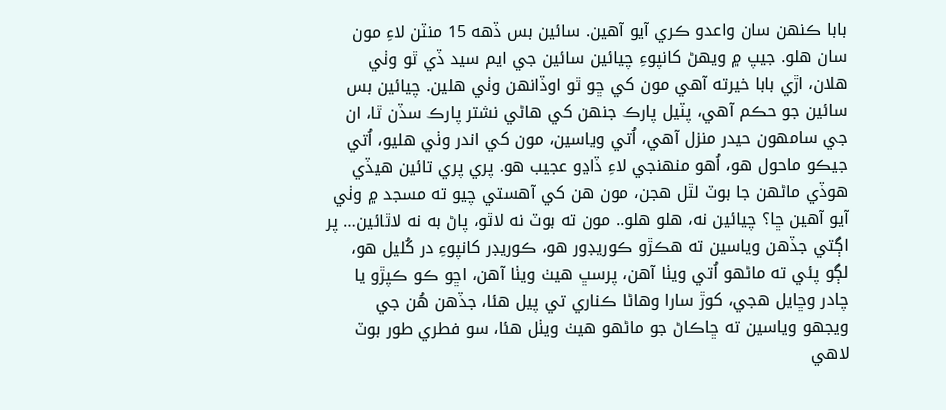بابا ڪنهن سان واعدو ڪري آيو آهين. سائين بس ڏهه 15 منٽن لاءِ مون سان هلو. جيپ ۾ ويهڻ کانپوءِ چيائين سائين جي ايم سيد ڏي ٿو وٺي هلان، اڙي بابا خيرته آهي مون کي ڇو ٿو اوڏانهن وٺي هلين. چيائين بس سائين جو حڪم آهي، پٽيل پارڪ جنهن کي هاڻي نشتر پارڪ سڏن ٿا، ان جي سامهون حيدر منزل آهي، اُتي وياسين، مون کي اندر وٺي هليو، اُتي جيڪو ماحول هو، اُهو منهنجي لاءِ ڏاڍو عجيب هو. پري پري تائين هيڏي هوڏي ماڻهن جا بوٽ لٿل هجن، مون هن کي آهستي چيو ته مسجد ۾ وٺي آيو آهين ڇا؟ چيائين نه، هلو هلو.. مون ته بوٽ نه لاٿو، پاڻ به نه لاٿائين… پر اڳتي جڏهن وياسين ته هڪڙو ڪوريڊور هو، ڪوريڊر کانپوءِ در کُليل هو، لڳو پئي ته ماڻهو اُتي ويٺا آهن، پرسڀ هيٺ ويٺا آهن، اڇو ڪو ڪپڙو يا چادر وڇايل هجي، کوڙ سارا وهاڻا ڪناري تي پيل هئا، جڏهن هُن جي ويجهو وياسين ته ڇاڪاڻ جو ماڻهو هيٺ ويٺل هئا، سو فطري طور بوٽ لاهي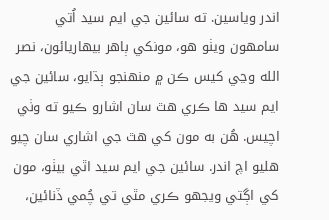اندر وياسين. ته سائين جي ايم سيد اُتي سامهون ويٺو هو، مونکي ٻاهر بيهاريائون، نصر الله وڃي کيس ڪن ۾ منهنجو ٻڌايو، سائين جي ايم سيد ها ڪري هٿ سان اشارو ڪيو ته وٺي اچيس. هُن به مون کي هٿ جي اشاري سان چيو هليو اچ اندر. سائين جي ايم سيد اٿي بيٺو، مون کي اڳتي ويجهو ڪري مٿي تي چُمي ڏنائين،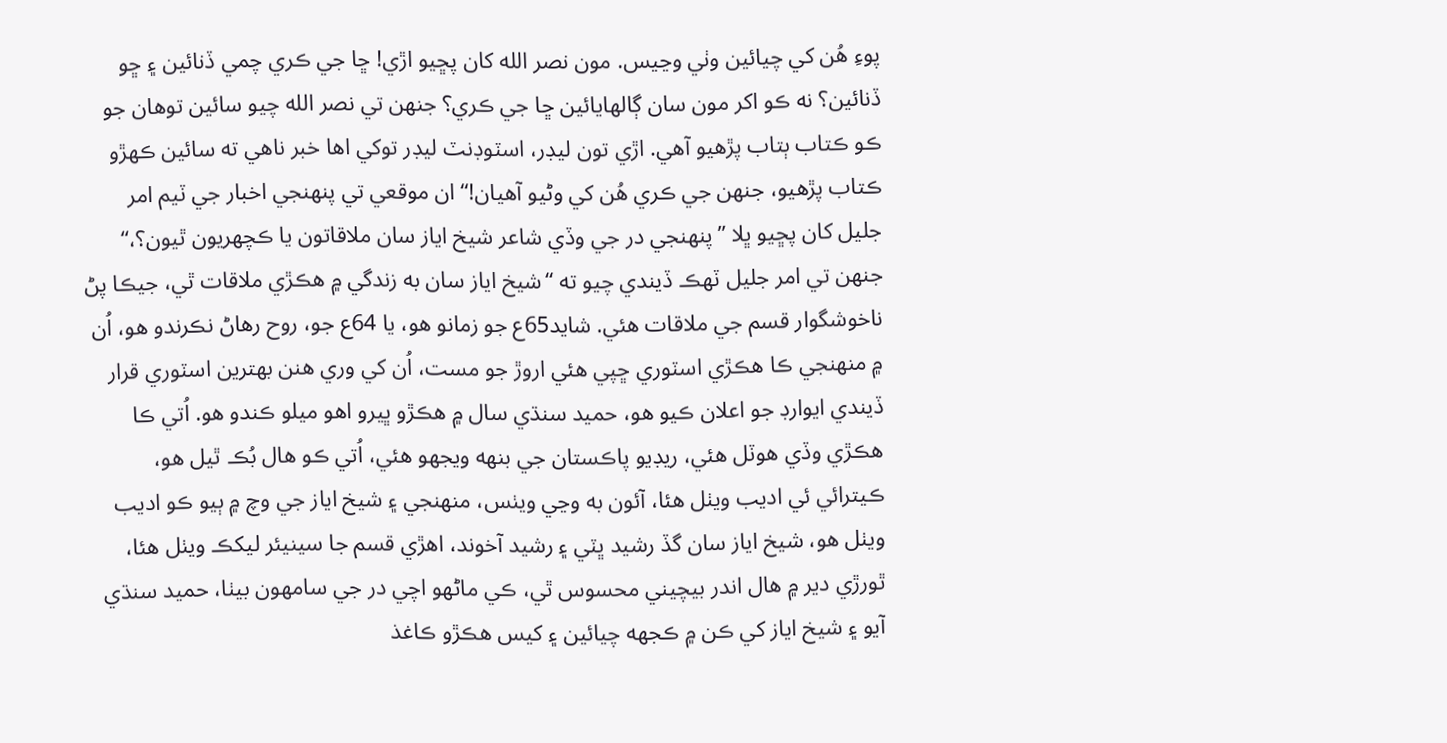پوءِ هُن کي چيائين وٺي وڃيس. مون نصر الله کان پڇيو اڙي! ڇا جي ڪري چمي ڏنائين ۽ ڇو ڏنائين؟ نه ڪو اکر مون سان ڳالهايائين ڇا جي ڪري؟ جنهن تي نصر الله چيو سائين توهان جو ڪو ڪتاب ٻتاب پڙهيو آهي. اڙي تون ليڊر، اسٽوڊنٽ ليڊر توکي اها خبر ناهي ته سائين ڪهڙو ڪتاب پڙهيو، جنهن جي ڪري هُن کي وڻيو آهيان!“ ان موقعي تي پنهنجي اخبار جي ٽيم امر جليل کان پڇيو ڀلا ”پنهنجي در جي وڏي شاعر شيخ اياز سان ملاقاتون يا ڪچهريون ٿيون؟،“ جنهن تي امر جليل ٽهڪ ڏيندي چيو ته “شيخ اياز سان به زندگي ۾ هڪڙي ملاقات ٿي، جيڪا پڻ ناخوشگوار قسم جي ملاقات هئي. شايد65ع جو زمانو هو، يا 64ع جو، روح رهاڻ نڪرندو هو، اُن ۾ منهنجي ڪا هڪڙي اسٽوري ڇپي هئي اروڙ جو مست، اُن کي وري هنن بهترين اسٽوري قرار ڏيندي ايوارڊ جو اعلان ڪيو هو، حميد سنڌي سال ۾ هڪڙو ڀيرو اهو ميلو ڪندو هو. اُتي ڪا هڪڙي وڏي هوٽل هئي، ريڊيو پاڪستان جي بنهه ويجهو هئي، اُتي ڪو هال بُڪ ٿيل هو، ڪيترائي ئي اديب ويٺل هئا، آئون به وڃي ويٺس، منهنجي ۽ شيخ اياز جي وچ ۾ ٻيو ڪو اديب ويٺل هو، شيخ اياز سان گڏ رشيد ڀٽي ۽ رشيد آخوند، اهڙي قسم جا سينيئر ليکڪ ويٺل هئا، ٿورڙي دير ۾ هال اندر بيچيني محسوس ٿي، ڪي ماڻهو اچي در جي سامهون بيٺا، حميد سنڌي آيو ۽ شيخ اياز کي ڪن ۾ ڪجهه چيائين ۽ کيس هڪڙو ڪاغذ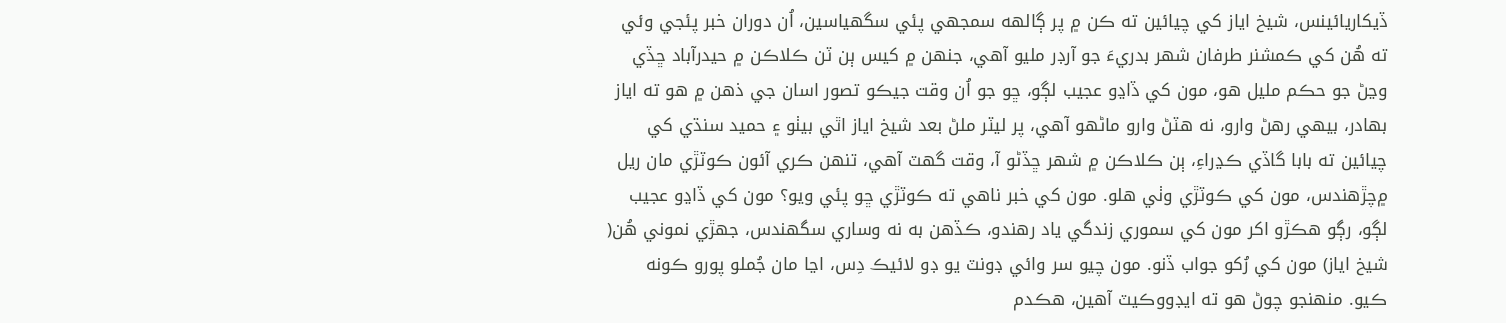ڏيکاريائينس، شيخ اياز کي چيائين ته ڪن ۾ پر ڳالهه سمجهي پئي سگهياسين، اُن دوران خبر پئجي وئي ته هُن کي ڪمشنر طرفان شهر بدريءَ جو آرڊر مليو آهي، جنهن ۾ کيس ٻن ٽن ڪلاڪن ۾ حيدرآباد ڇڏي وڃڻ جو حڪم مليل هو، مون کي ڏاڍو عجيب لڳو، ڇو جو اُن وقت جيڪو تصور اسان جي ذهن ۾ هو ته اياز بهادر، بيهي رهڻ وارو، نه هٽڻ وارو ماڻهو آهي، پر ليٽر ملڻ بعد شيخ اياز اٿي بيٺو ۽ حميد سنڌي کي چيائين ته بابا گاڏي ڪڍراءِ، ٻن ڪلاڪن ۾ شهر ڇڏڻو آ، وقت گهٽ آهي، تنهن ڪري آئون ڪوٽڙي مان ريل ۾چڙهندس، مون کي ڪوٽڙي وٺي هلو. مون کي خبر ناهي ته ڪوٽڙي ڇو پئي ويو؟ مون کي ڏاڍو عجيب لڳو، رڳو هڪڙو اکر مون کي سموري زندگي ياد رهندو، ڪڏهن به نه وساري سگهندس، جهڙي نموني هُن( شيخ اياز) مون کي رُکو جواب ڏنو. مون چيو سر وائي ڊونٽ يو ڊو لائيڪ دِس، اڃا مان جُملو پورو ڪونه ڪيو. منهنجو چوڻ هو ته ايڊووڪيٽ آهين، هڪدم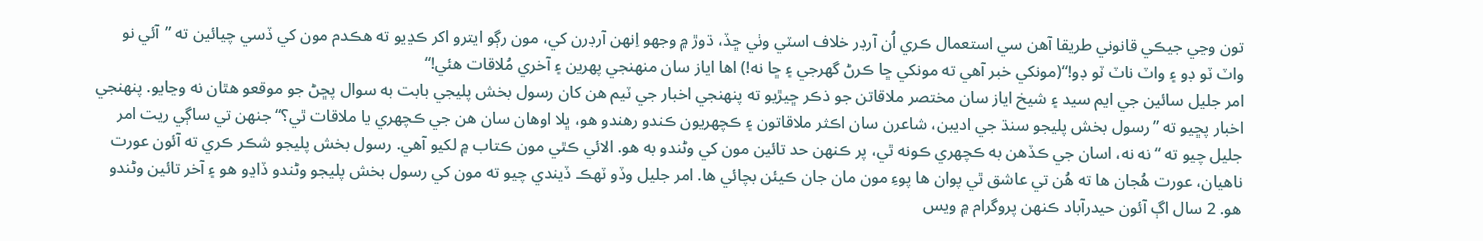تون وڃي جيڪي قانوني طريقا آهن سي استعمال ڪري اُن آرڊر خلاف اسٽي وٺي ڇڏ، ڌوڙ ۾ وجهو اِنهن آرڊرن کي، مون رڳو ايترو اکر ڪڍيو ته هڪدم مون کي ڏسي چيائين ته ”آئي نو واٽ ٽو ڊو ۽ واٽ ناٽ ٽو ڊو!“(مونکي خبر آهي ته مونکي ڇا ڪرڻ گهرجي ۽ ڇا نه!) اها اياز سان منهنجي پهرين ۽ آخري مُلاقات هئي!“
امر جليل سائين جي ايم سيد ۽ شيخ اياز سان مختصر ملاقاتن جو ذڪر ڇيڙيو ته پنهنجي اخبار جي ٽيم هن کان رسول بخش پليجي بابت به سوال پڇڻ جو موقعو هٿان نه وڃايو. پنهنجي اخبار پڇيو ته ”رسول بخش پليجو سنڌ جي اديبن، شاعرن سان اڪثر ملاقاتون ۽ ڪچهريون ڪندو رهندو هو، ڀلا اوهان سان هن جي ڪچهري يا ملاقات ٿي؟“ جنهن تي ساڳي ريت امر جليل چيو ته “نه نه، اسان جي ڪڏهن به ڪچهري ڪونه ٿي، پر ڪنهن حد تائين مون کي وڻندو به هو. الائي ڪٿي مون ڪتاب ۾ لکيو آهي. رسول بخش پليجو شڪر ڪري ته آئون عورت ناهيان، عورت هُجان ها ته هُن تي عاشق ٿي پوان ها پوءِ مون مان جان ڪيئن بچائي ها. امر جليل وڏو ٽهڪ ڏيندي چيو ته مون کي رسول بخش پليجو وڻندو ڏاڍو هو ۽ آخر تائين وڻندو هو. 2 سال اڳ آئون حيدرآباد ڪنهن پروگرام ۾ ويس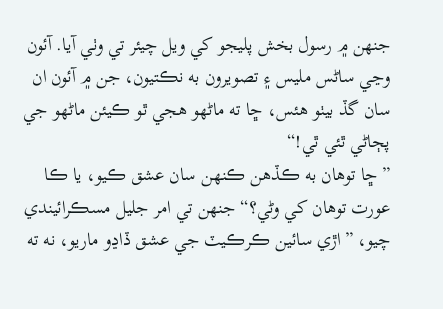جنهن ۾ رسول بخش پليجو کي ويل چيئر تي وٺي آيا. آئون وڃي ساڻس مليس ۽ تصويرون به نڪتيون، جن ۾ آئون ان سان گڏ بيٺو هئس، ڇا ته ماڻهو هجي ٿو ڪيئن ماڻهو جي پڄاڻي ٿئي ٿي!“
”ڇا توهان به ڪڏهن ڪنهن سان عشق ڪيو، يا ڪا عورت توهان کي وڻي؟“ جنهن تي امر جليل مسڪرائيندي چيو، ”اڙي سائين ڪرڪيٽ جي عشق ڏاڍو ماريو، نه ته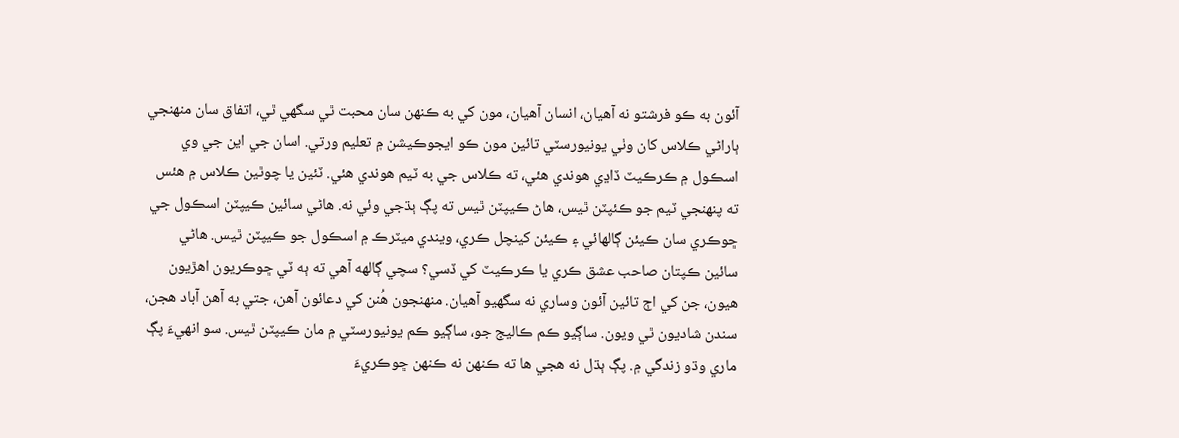آئون به ڪو فرشتو نه آهيان، انسان آهيان، مون کي به ڪنهن سان محبت ٿي سگهي ٿي، اتفاق سان منهنجي ٻاراڻي ڪلاس کان وٺي يونيورسٽي تائين مون ڪو ايجوڪيشن ۾ تعليم ورتي. اسان جي اين جي وي اسڪول ۾ ڪرڪيٽ ڏاڍي هوندي هئي، ته ڪلاس جي به ٽيم هوندي هئي. ٽئين يا چوٿين ڪلاس ۾ هئس ته پنهنجي ٽيم جو ڪئپٽن ٿيس، هاڻ ڪيپٽن ٿيس ته پڳ ٻڌجي وئي نه. هاڻي سائين ڪيپٽن اسڪول جي ڇوڪري سان ڪيئن ڳالهائي ۽ ڪيئن کينچل ڪري، ويندي ميٽرڪ ۾ اسڪول جو ڪيپٽن ٿيس. هاڻي سائين ڪپتان صاحب عشق ڪري يا ڪرڪيٽ کي ڏسي؟ سچي ڳالهه آهي ته ٻه ٽي ڇوڪريون اهڙيون هيون، جن کي اڄ تائين آئون وساري نه سگهيو آهيان. منهنجون هُنن کي دعائون آهن، جتي به آهن آباد هجن، سندن شاديون ٿي ويون. ساڳيو ڪم ڪاليج جو، ساڳيو ڪم يونيورسٽي ۾ مان ڪيپٽن ٿيس. سو انهيءَ پڳ ماري وڌو زندگي ۾. پڳ ٻڌل نه هجي ها ته ڪنهن نه ڪنهن ڇوڪريءَ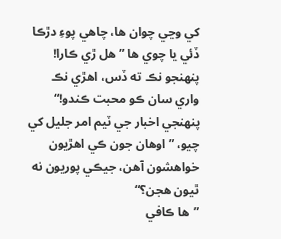کي وڃي چوان ها، چاهي پوءِ دڙڪا ڏئي يا چوي ها ”هل ڙي ڪارا! پنهنجو نڪ ته ڏس، اهڙي نڪ واري سان ڪو محبت ڪندو!“ پنهنجي اخبار جي ٽيم امر جليل کي چيو، ”اوهان جون ڪي اهڙيون خواهشون آهن، جيڪي پوريون نه ٿيون هجن؟“
”ها ڪافي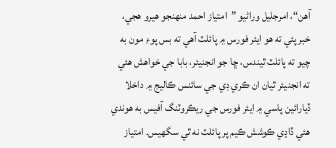آهن“، امرجليل وراڻيو ”امتياز احمد منهنجو هيرو هجي، خبر پئي ته هو ايئر فورس ۾ پائلٽ آهي ته بس پوءِ مون به چيو ته پائلٽ ٿيندس، ڇا جو انجنيئر، بابا جي خواهش هئي ته انجنيئر ٿيان ان ڪري ڊي جي سائنس ڪاليج ۾ داخلا ڏيارائين پاسي ۾ ايئر فورس جي ريڪروٽنگ آفيس به هوندي هئي ڏاڍي ڪوشش ڪيم پر پائلٽ نه ٿي سگهيس. امتياز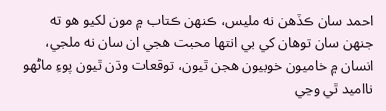احمد سان ڪڏهن نه مليس، ڪنهن ڪتاب ۾ مون لکيو هو ته جنهن سان توهان کي بي انتها محبت هجي ان سان نه ملجي، انسان ۾ خاميون خوبيون هجن ٿيون، توقعات وڌن ٿيون پوءِ ماڻهو نااميد ٿي وڃي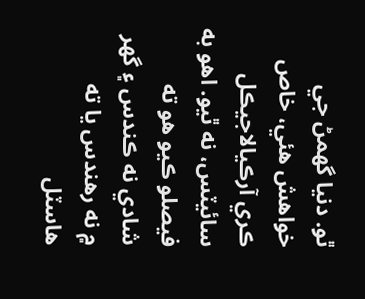ٿو. دنيا گهمڻ جي خواهش هئي، خاص ڪري آرڪيالاجيڪل سائيٽس، نه ٿيو. اهو به فيصلو ڪيو هو ته شادي نه ڪندس ۽ گهر ۾ نه رهندس يا ته هاسٽل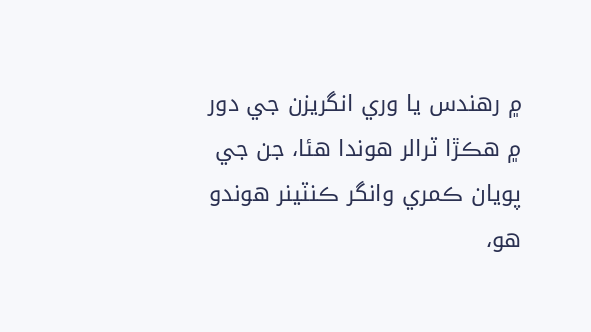۾ رهندس يا وري انگريزن جي دور ۾ هڪڙا ٽرالر هوندا هئا، جن جي پويان ڪمري وانگر ڪنٽينر هوندو هو،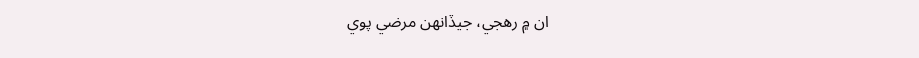ان ۾ رهجي، جيڏانهن مرضي پوي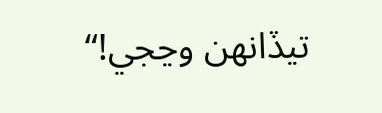تيڏانهن وڃجي!“